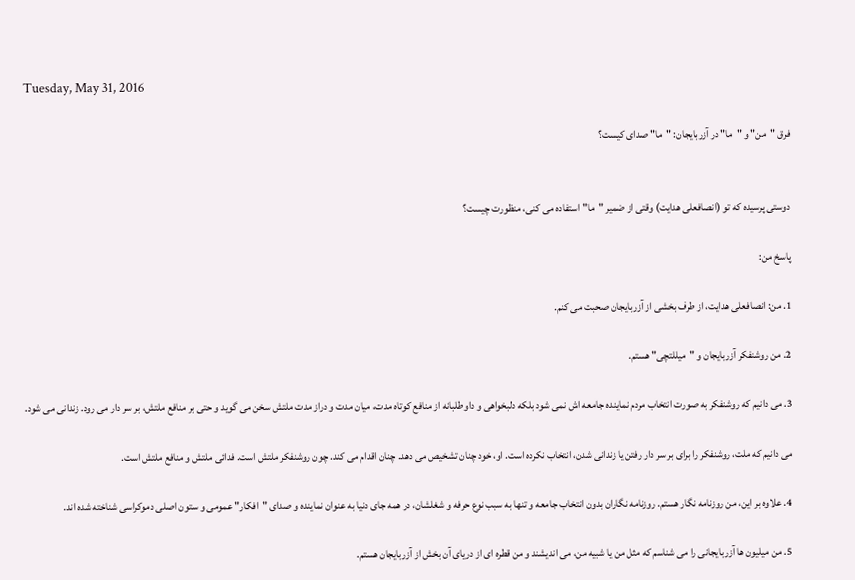Tuesday, May 31, 2016

فرق "من" و "ما" در آزربایجان: "ما" صدای کیست؟


دوستی پرسیده که تو (انصافعلی هدایت) وقتی از ضمیر "ما" استفاده می کنی، منظورت چیست؟

پاسخ من:

1. من: انصافعلی هدایت، از طرف بخشی از آزربایجان صحبت می کنم.

2. من روشنفکر آزربایجان و "میللتچی" هستم.

3. می دانیم که روشنفکر به صورت انتخاب مردم نماینده جامعه اش نمی شود بلکه دلبخواهی و داوطلبانه از منافع کوتاه مدت، میان مدت و دراز مدت ملتش سخن می گوید و حتی بر منافع ملتش، بر سر دار می رود. زندانی می شود.

می دانیم که ملت، روشنفکر را برای بر سر دار رفتن یا زندانی شدن، انتخاب نکرده است. او، خود چنان تشخیص می دهد. چنان اقدام می کند. چون روشنفکر ملتش است. فدائی ملتش و منافع ملتش است.

4. علاوه بر این، من روزنامه نگار هستم. روزنامه نگاران بدون انتخاب جامعه و تنها به سبب نوع حرفه و شغلشان، در همه جای دنیا به عنوان نماینده و صدای "افکار" عمومی و ستون اصلی دموکراسی شناخته شده اند.

5. من میلیون ها آزربایجانی را می شناسم که مثل من یا شبیه من، می اندیشند و من قطره ای از دریای آن بخش از آزربایجان هستم.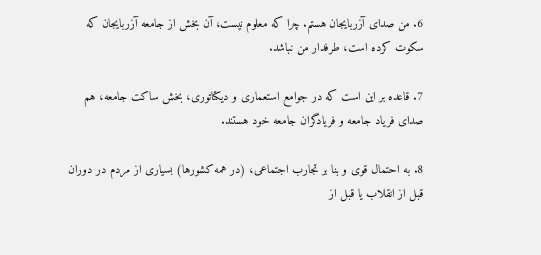6. من صدای آزربایجان هستم. چرا که معلوم نیست، آن بخش از جامعه آزربایجان که سکوت کرده است، طرفدار من نباشد.

7. قاعده بر این است که در جوامع استعماری و دیکتاتوری، بخش ساکت جامعه، هم صدای فریاد جامعه و فریادگران جامعه خود هستند.

8. به احتمال قوی و بنا بر تجارب اجتماعی، (در همه کشورها) بسیاری از مردم در دوران قبل از انقلاب یا قبل از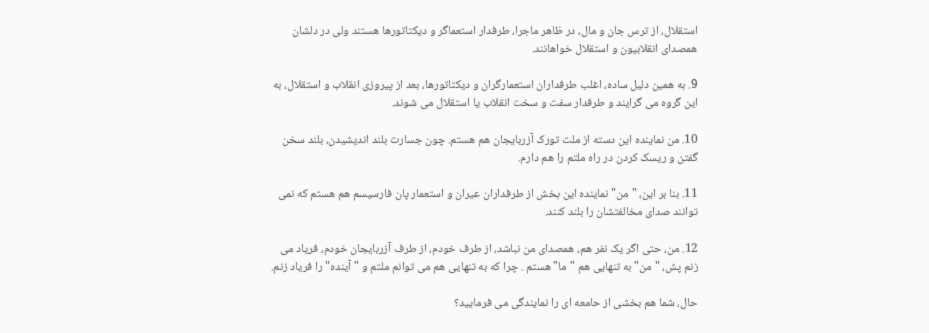استقلال، از ترس جان و مال، در ظاهر ماجرا، طرفدار استعماگر و دیکتاتورها هستند ولی در دلشان همصدای انقلابیون و استقلال خواهانند.

9. به همین دلیل ساده، اغلب طرفداران استعمارگران و دیکتاتورها، بعد از پیروزی انقلاب و استقلال، به این گروه می گرایند و طرفدار سفت و سخت انقلاب یا استقلال می شوند.

10. من نماینده این دسته از ملت تورک آزربایجان هم هستم. چون جسارت بلند اندیشیدن، بلند سخن گفتن و ریسک کردن در راه ملتم را هم دارم.

11. بنا بر این، "من" نماینده این بخش از طرفداران عیران و استعمار پان فارسیسم هم هستم که نمی توانند صدای مخالفتشان را بلند کنند.

12. من، حتی اگر یک نفر هم، همصدای من نباشد، از طرف خودم، از طرف آزربایجان خودم، فریاد می زنم پش، "من" به تنهایی هم "ما" هستم . چرا که به تنهایی هم می توانم ملتم و "آینده" را فریاد زنم.

حال، شما هم بخشی از حامعه ای را نمایندگی می فرمایید؟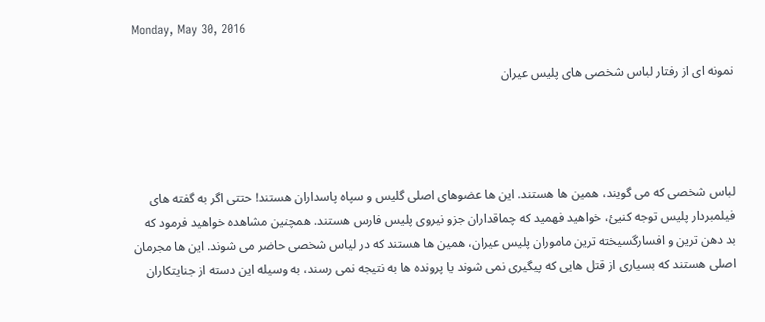Monday, May 30, 2016

نمونه ای از رفتار لباس شخصی های پلیس عیران




لباس شخصی که می گویند، همین ها هستند. این ها عضوهای اصلی گلیس و سپاه پاسداران هستند! حتتی اگر به گفته های فیلمبردار پلیس توجه کنیئ، خواهید فهمید که چماقداران جزو نیروی پلیس فارس هستند. همچنین مشاهده خواهید فرمود که بد دهن ترین و افسارگسیخته ترین ماموران پلیس عیران، همین ها هستند که در لیاس شخصی حاضر می شوند. این ها مجرمان اصلی هستند که بسیاری از قتل هایی که پیگیری نمی شوند یا پرونده ها به نتیجه نمی رسند، به وسیله این دسته از جنایتکاران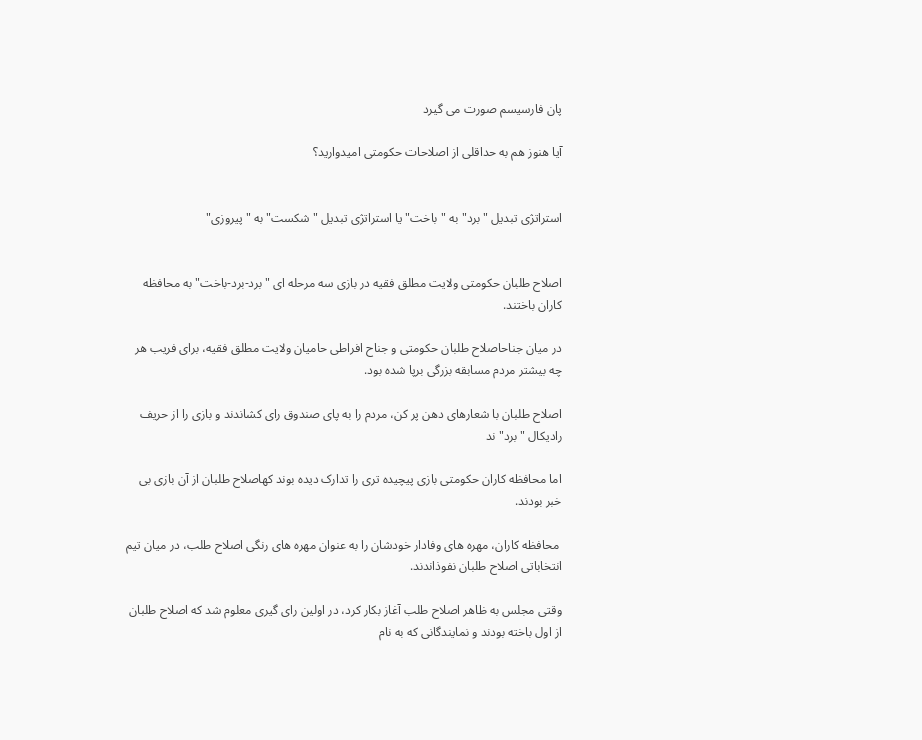پان فارسیسم صورت می گیرد

آیا هنوز هم به حداقلی از اصلاحات حکومتی امیدوارید؟


استراتژی تبدیل "برد" به "باخت" یا استراتژی تبدیل "شکست" به "پیروزی"


اصلاح طلبان حکومتی ولایت مطلق فقیه در بازی سه مرحله ای "برد-برد-باخت" به محافظه کاران باختند.

در میان جناحاصلاح طلبان حکومتی و جناح افراطی حامیان ولایت مطلق فقیه، برای فریب هر چه بیشتر مردم مسابقه بزرگی برپا شده بود.

اصلاح طلبان با شعارهای دهن پر کن، مردم را به پای صندوق رای کشاندند و بازی را از حریف رادیکال "برد"ند

اما محافظه کاران حکومتی بازی پیچیده تری را تدارک دیده بوند کهاصلاح طلبان از آن بازی بی خبر بودند.

 محافظه کاران، مهره های وفادار خودشان را به عنوان مهره های رنگی اصلاح طلب، در میان تیم انتخاباتی اصلاح طلبان نفوذاندند.

وقتی مجلس به ظاهر اصلاح طلب آغاز بکار کرد، در اولین رای گیری معلوم شد که اصلاح طلبان از اول باخته بودند و نمایندگانی که به نام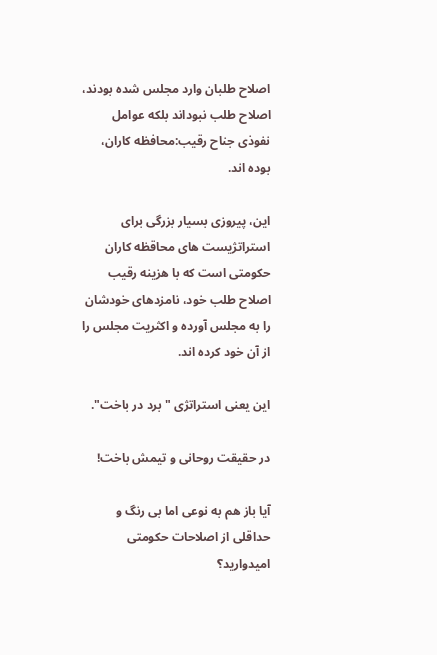اصلاح طلبان وارد مجلس شده بودند، اصلاح طلب نبوداند بلکه عوامل نفوذی جناح رقیب:محافظه کاران، بوده اند.

این، پیروزی بسیار بزرگی برای استراتژیست های محاقظه کاران حکومتی است که با هزینه رقیب اصلاح طلب خود، نامزدهای خودشان را به مجلس آورده و اکثریت مجلس را از آن خود کرده اند.

این یعنی استراتژی "برد در باخت".

در حقیقت روحانی و تیمش باخت!

آیا باز هم به نوعی اما بی رنگ و حداقلی از اصلاحات حکومتی امیدوارید؟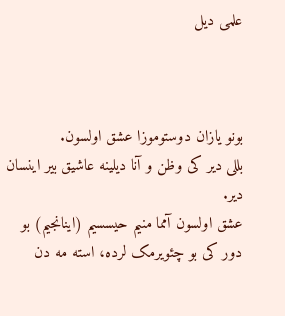علمی دیل



بونو یازان دوستوموزا عشق اولسون.
بللی دیر کی وظن و آنا دیلینه عاشیق بیر اینسان دیر.
عشق اولسون آمما منیم حیسسیم (اینانجیم) بو دور کی بو چئویرمک لرده، استه مه دن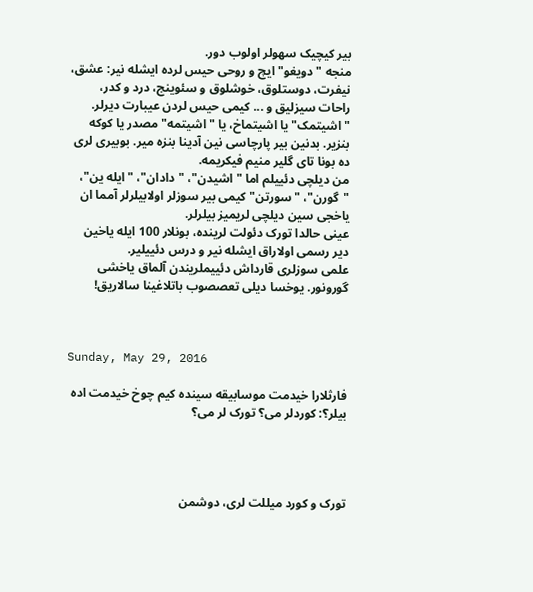بیر کیچیک سهولر اولوب دور.
منجه "دویغو" ایچ و روحی حیس لرده ایشله نیر: عشق، نیفرت، دوستلوق، خوشلوق و سئوینج، درد و کدر، راحات سیزلیق و ... کیمی حیس لردن عیبارت دیرلر.
"اشیتمک" یا اشیتماخ، یا "اشیتمه" مصدر یا کوکه بنزیر. بدنین بیر پارچاسی نین آدینا بنزه میر. بوبیری لری ده بونا تای گلیر منیم فیکریمه.
من دیلچی دئییلم اما "اشیدن"، "دادان"، "ایله ین"، "گورن"، "سورتن" کیمی بیر سوزلر اولابیلرلر آمما ان یاخجی سین دیلچی لریمیز بیلرلر.
عینی حالدا تورک دئولت لرینده، بونلار 100 ایله یاخین دیر رسمی اولاراق ایشله نیر و درس دئییلیر.
علمی سوزلری قارداش دئییملریندن آلماق یاخشی گورونور. یوخسا دیلی تعصصوب باتلاغینا سالاریق!



Sunday, May 29, 2016

فارثلارا خیدمت موسابیقه سینده کیم چوخ خیدمت اده بیلر؟: کوردلر می؟ تورک لر می؟




تورک و کورد میللت لری، دوشمن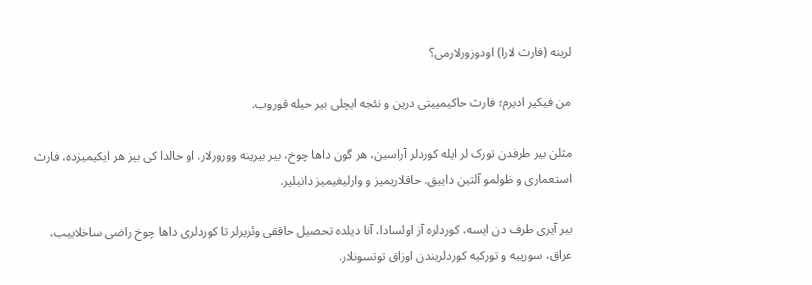لرینه (فارث لارا) اودوزورلارمی؟

من فیکیر ادیرم؛ فارث حاکیمییتی درین و نئجه ایچلی بیر حیله قوروب.

مثلن بیر طرفدن تورک لر ایله کوردلر آراسین، هر گون داها چوخ، بیر بیرینه وورورلار. او حالدا کی بیز هر ایکیمیزده، فارث استعماری و ظولمو آلتین داییق. حاقلاریمیز و وارلیغیمیز دانیلیر.

بیر آیری طرف دن ایسه، کوردلره آز اولسادا، آنا دیلده تحصیل حاققی وئریرلر تا کوردلری داها چوخ راضی ساخلاییب، عراق، سورییه و تورکیه کوردلریندن اوزاق توتسونلار.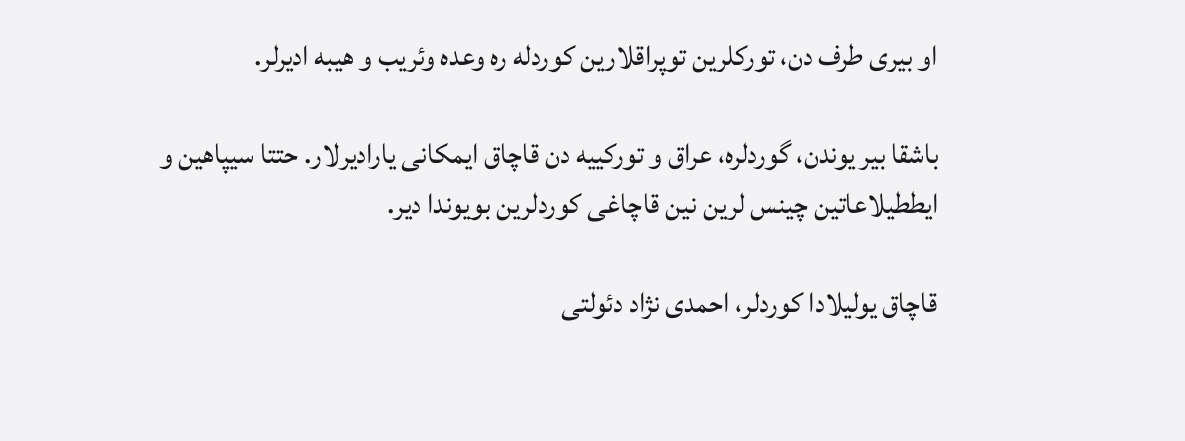او بیری طرف دن، تورکلرین توپراقلارین کوردله ره وعده وئریب و هیبه ادیرلر.

باشقا بیر یوندن، گوردلره، عراق و تورکییه دن قاچاق ایمکانی یارادیرلار. حتتا سیپاهین و ایططیلاعاتین چینس لرین نین قاچاغی کوردلرین بویوندا دیر.

قاچاق یولیلادا کوردلر، احمدی نژاد دئولتی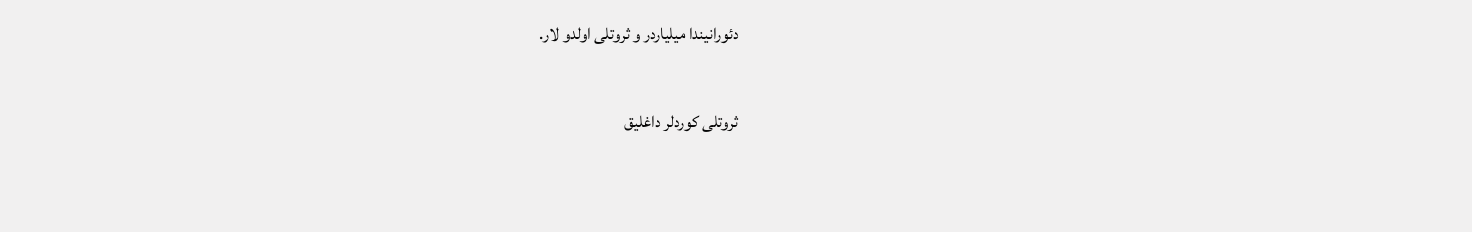دئورانیندا میلیاردر و ثروتلی اولدو لار.

ثروتلی کوردلر داغلیق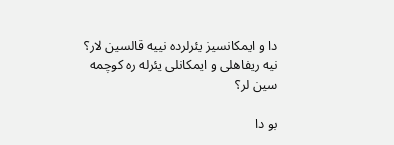دا و ایمکانسیز یئرلرده نییه قالسین لار؟ نیه ریفاهلی و ایمکانلی یئرله ره کوچمه سین لر؟

بو دا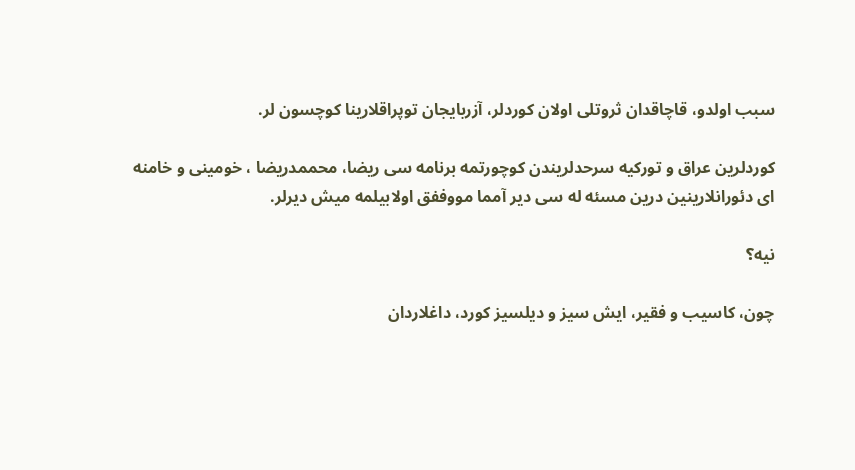سبب اولدو، قاچاقدان ثروتلی اولان کوردلر، آزربایجان توپراقلارینا کوچسون لر.

کوردلرین عراق و تورکیه سرحدلریندن کوچورتمه برنامه سی ریضا، محممدریضا ، خومینی و خامنه ای دئورانلارینین درین مسئه له سی دیر آمما مووففق اولابیلمه میش دیرلر.

نیه؟

چون، کاسیب و فقیر، ایش سیز و دیلسیز کورد، داغلاردان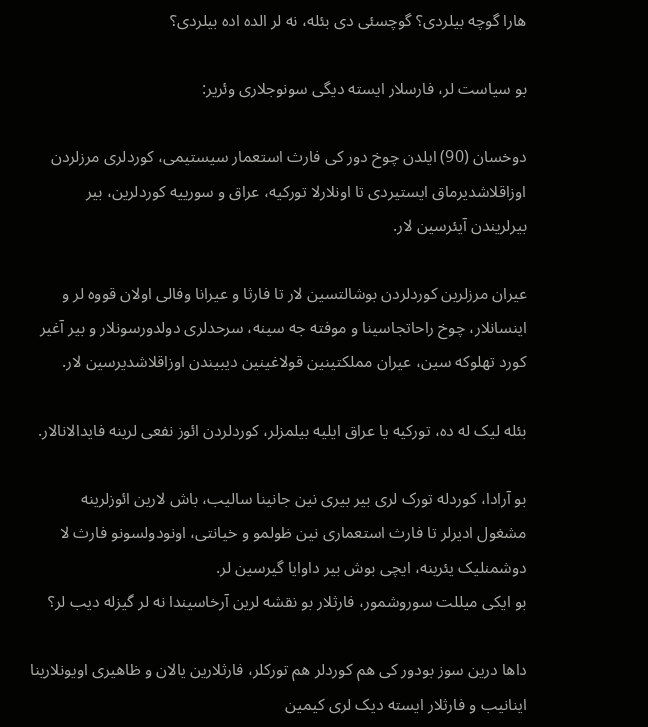هارا گوچه بیلردی؟ گوچسئی دی بئله، نه لر الده اده بیلردی؟

بو سیاست لر، فارسلار ایسته دیگی سونوجلاری وئریر:

دوخسان (90) ایلدن چوخ دور کی فارث استعمار سیستیمی، کوردلری مرزلردن اوزاقلاشدیرماق ایستیردی تا اونلارلا تورکیه، عراق و سورییه کوردلرین، بیر بیرلریندن آیئرسین لار.

عیران مرزلرین کوردلردن بوشالتسین لار تا فارثا و عیرانا وفالی اولان قووه لر و اینسانلار، چوخ راحاتجاسینا و موفته جه سینه، سرحدلری دولدورسونلار و بیر آغیر کورد تهلوکه سین، عیران مملکتینین قولاغینین دیبیندن اوزاقلاشدیرسین لار.

بئله لیک له ده، تورکیه یا عراق ایلیه بیلمزلر، کوردلردن ائوز نفعی لرینه فایدالانالار.

بو آرادا، کوردله تورک لری بیر بیری نین جانینا سالیب، باش لارین ائوزلرینه مشغول ادیرلر تا فارث استعماری نین ظولمو و خیانتی، اونودولسونو فارث لا دوشمنلیک یئرینه، ایچی بوش بیر داوایا گیرسین لر.
بو ایکی میللت سوروشمور، فارثلار بو نقشه لرین آرخاسیندا نه لر گیزله دیب لر؟

داها درین سوز بودور کی هم کوردلر هم تورکلر، فارثلارین یالان و ظاهیری اویونلارینا اینانیب و فارثلار ایسته دیک لری کیمین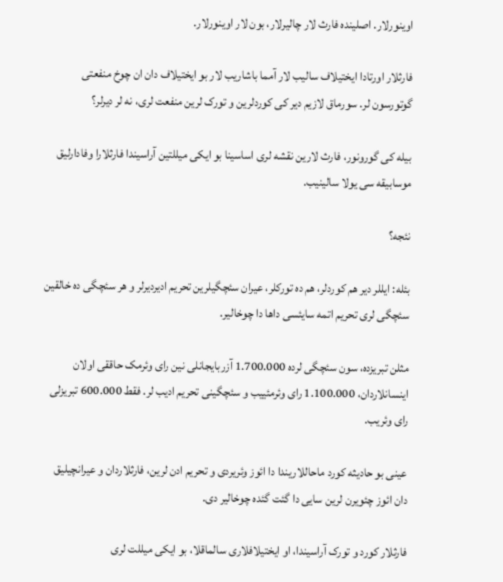اوینورلار. اصلینده فارث لار چالیرلار، بون لار اوینورلار.

فارثلار اورتادا ایختیلاف سالیب لار آمما باشاریب لار بو ایختیلاف دان ان چوخ منفعتی گوتورسون لر. سورماق لازیم دیر کی کوردلرین و تورک لرین منفعت لری، نه لر دیرلر؟

بیله کی گورونور، فارث لارین نقشه لری اساسینا بو ایکی میللتین آراسیندا فارثلارا وفادارلیق موسابیقه سی یولا سالینیب.

نئجه؟

بئله: ایللر دیر هم کوردلر، هم ده تورکلر، عیران سئچگیلرین تحریم ادیردیرلر و هر سئچگی ده خالقین سئچگی لری تحریم اتمه سایئسی داها دا چوخالیر.

مثلن تبریزده، سون سئچگی لرده 1.700.000 آزربایجانلی نین رای وئرمک حاققی اولان اینسانلاردان، 1.100.000 رای وئرمئییب و سئچگینی تحریم ادیب لر. فقط 600.000 تبریزلی رای وئریب.

عینی بو حادیثه کورد ماحاللاریندا دا ائوز وئریردی و تحریم ادن لرین، فارثلاردان و عیرانچیلیق دان ائوز چئویرن لرین سایی دا گئت گئده چوخالیر دی.

فارثلار کورد و تورک آراسیندا، او ایختیلافلاری سالماقلا، بو ایکی میللت لری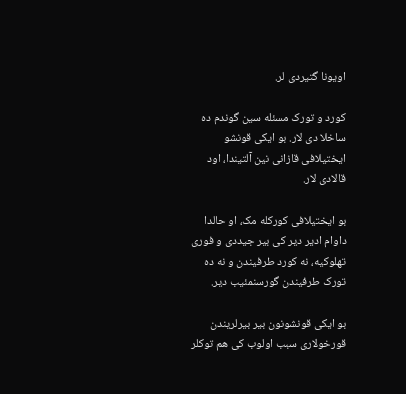اویونا گتیردی لر.

کورد و تورک مسئله سین گوندم ده ساخلا دی لار. بو ایکی قونشو ایختیلافی قازانی نین آلتیندا، اود قالادی لار.

بو ایختیلافی کورکله مک، او حالدا داوام ادیر دیر کی بیر جیددی و فوری تهلوکیه، نه کورد طرفیندن و نه ده تورک طرفیندن گورسنمئیب دیر.

بو ایکی قونشونون بیر بیرلریندن قورخولاری سبب اولوب کی هم توکلر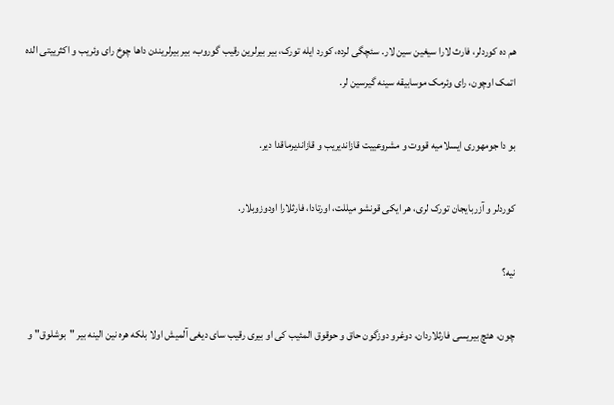هم ده کوردلر، فارث لارا سیغین سین لار. سئچگی لرده، کورد ایله تورک، بیر بیرلرین رقیب گوروب، بیر بیرلریندن داها چوخ رای وئریب و اکثرییتی الده اتمک اوچون، رای وئرمک موسابیقه سینه گیرسین لر.

بو دا جومهوری ایسلامیه قووت و مشروعییت قازاندیریب و قازاندیرماقدا دیر.

کوردلر و آزربایجان تورک لری، هر ایکی قونشو میللت، اورتادا، فارثلارا اودوزوبلار.

نیه؟

چون، هئچ بیریسی فارثلاردان، دوغرو دوزگون حاق و حوقوق المئیب کی او بیری رقیب سای دیغی آلمیش اولا بلکه هره نین الینه بیر "بوشلوق" و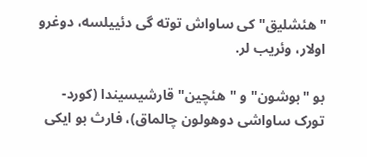"هئشلیق" کی ساواش توته گی دئییلسه، دوغرو اولار، وئریب لر.

بو "بوشون" و "هئچین" قارشیسیندا (کورد-تورک ساواشی دوهولون چالماق)، فارث بو ایکی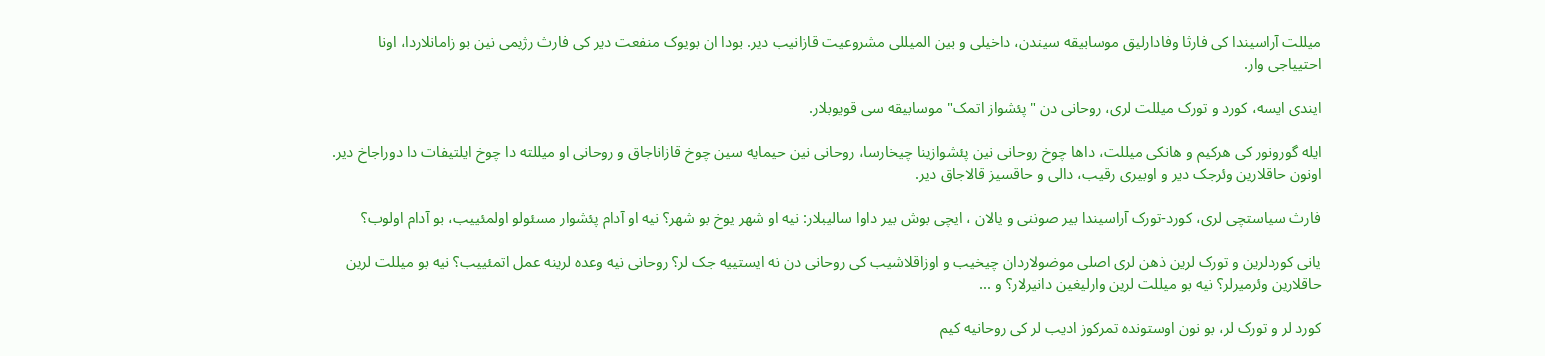میللت آراسیندا کی فارثا وفادارلیق موسابیقه سیندن، داخیلی و بین المیللی مشروعیت قازانیب دیر. بودا ان بویوک منفعت دیر کی فارث رژیمی نین بو زامانلاردا، اونا احتییاجی وار.

ایندی ایسه، کورد و تورک میللت لری، روحانی دن "پئشواز اتمک" موسابیقه سی قویوبلار.

ایله گورونور کی هرکیم و هانکی میللت، داها چوخ روحانی نین پئشوازینا چیخارسا، روحانی نین حیمایه سین چوخ قازاناجاق و روحانی او میللته دا چوخ ایلتیفات دا دوراجاخ دیر. اونون حاقلارین وئرجک دیر و اوبیری رقیب، دالی و حاقسیز قالاجاق دیر.

فارث سیاستچی لری، کورد-تورک آراسیندا بیر صوننی و یالان ، ایچی بوش بیر داوا سالیبلار: نیه او شهر یوخ بو شهر؟ نیه او آدام پئشوار مسئولو اولمئییب، بو آدام اولوب؟

یانی کوردلرین و تورک لرین ذهن لری اصلی موضولاردان چیخیب و اوزاقلاشیب کی روحانی دن نه ایستییه جک لر؟ روحانی نیه وعده لرینه عمل اتمئییب؟ نیه بو میللت لرین حاقلارین وئرمیرلر؟ نیه بو میللت لرین وارلیغین دانیرلار؟ و ...

کورد لر و تورک لر، بو نون اوستونده تمرکوز ادیب لر کی روحانیه کیم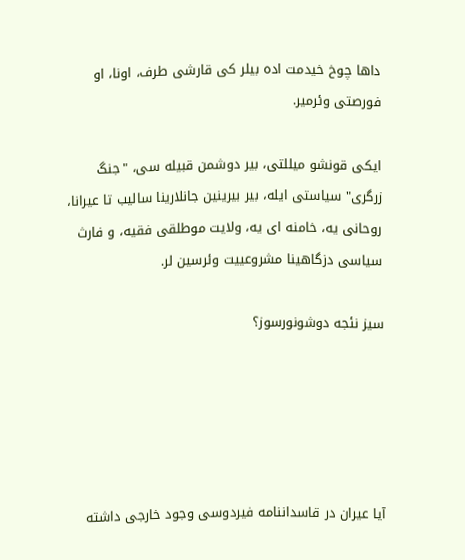داها چوخ خیدمت اده بیلر کی قارشی طرف، اونا، او فورصتی وئرمیر.

ایکی قونشو میللتی، بیر دوشمن قبیله سی، "جنگ زرگری" سیاستی ایله، بیر بیرینین جانلارینا سالیب تا عیرانا، روحانی یه، خامنه ای یه، ولایت موطلقی فقیه، و فارث سیاسی دزگاهینا مشروعییت وئرسین لر.

سیز نئجه دوشونورسوز؟





آیا عیران در قاسداننامه فیردوسی وجود خارجی داشته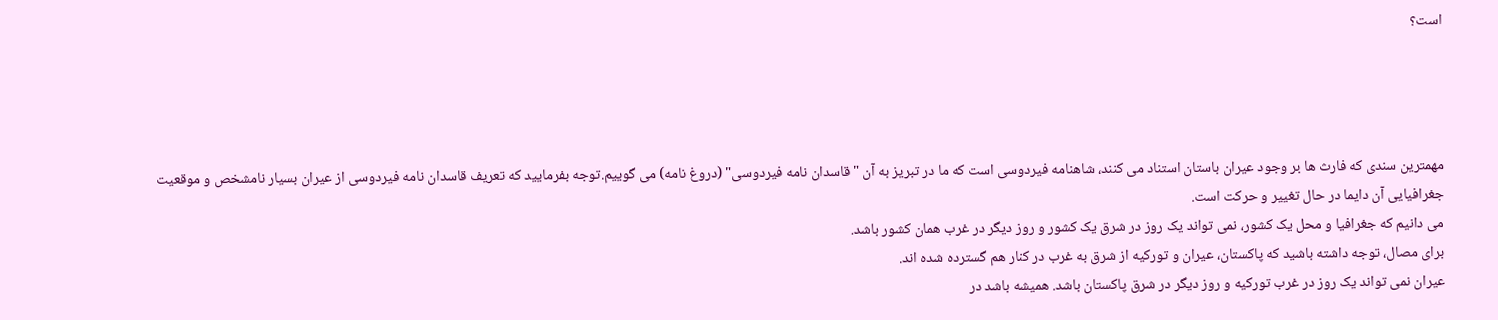است؟




مهمترین سندی که فارث ها بر وجود عیران باستان استناد می کنند، شاهنامه فیردوسی است که ما در تبریز به آن "قاسدان نامه فیردوسی" (دروغ نامه) می گوییم.توجه بفرمایید که تعریف قاسدان نامه فیردوسی از عیران بسیار نامشخص و موقعیت جغرافیایی آن دایما در حال تغییر و حرکت است.
می دانیم که جغرافیا و محل یک کشور، نمی تواند یک روز در شرق یک کشور و روز دیگر در غرب همان کشور باشد.
برای مصال، توجه داشته باشید که پاکستان، عیران و تورکیه از شرق به غرب در کنار هم گسترده شده اند.
عیران نمی تواند یک روز در غرب تورکیه و روز دیگر در شرق پاکستان باشد. همیشه باشد در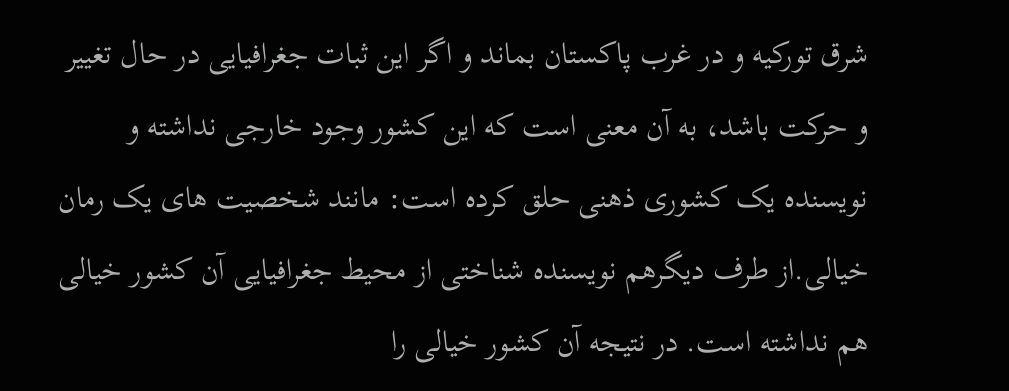شرق تورکیه و در غرب پاکستان بماند و اگر این ثبات جغرافیایی در حال تغییر و حرکت باشد، به آن معنی است که این کشور وجود خارجی نداشته و نویسنده یک کشوری ذهنی حلق کرده است: مانند شخصیت های یک رمان خیالی.از طرف دیگرهم نویسنده شناختی از محیط جغرافیایی آن کشور خیالی هم نداشته است. در نتیجه آن کشور خیالی را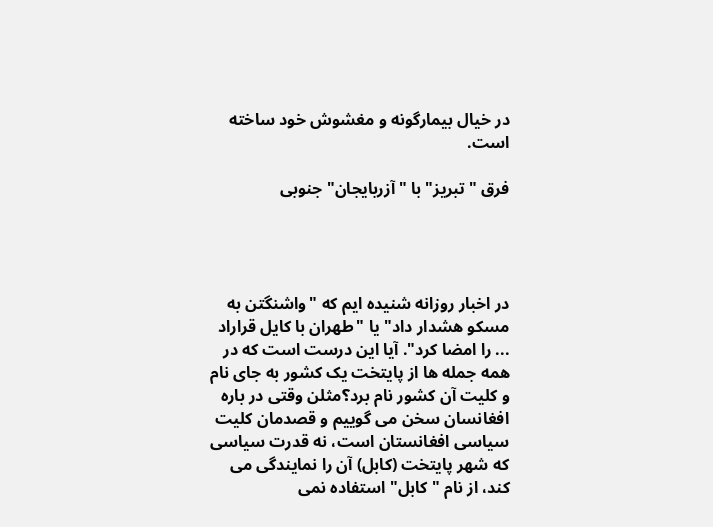در خیال بیمارگونه و مغشوش خود ساخته است.

فرق "تبریز" با "آزربایجان" جنوبی




در اخبار روزانه شنیده ایم که "واشنگتن به مسکو هشدار داد" یا "طهران با کایل قراراد ... را امضا کرد". آیا این درست است که در همه جمله ها از پایتخت یک کشور به جای نام و کلیت آن کشور نام برد؟مثلن وقتی در باره افغانسان سخن می گوییم و قصدمان کلیت سیاسی افغانستان است، نه قدرت سیاسی که شهر پایتخت (کابل) آن را نمایندگی می کند، از نام "کابل" استفاده نمی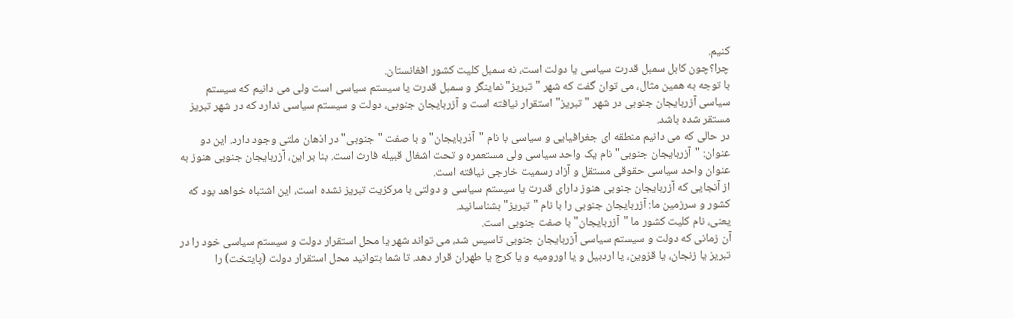کنیم.
چرا؟چون کابل سمبل قدرت سیاسی یا دولت است، نه سمبل کلیت کشور افغانستان.
با توجه به همین مثال، می توان گفت که شهر "تبریز" نماینگر و سمبل قدرت یا سیستم سیاسی است ولی می دانیم که سیستم سیاسی آزربایجان جنوبی در شهر "تبریز" استقرار نیافته است و آزربایجان جنوبی، دولت و سیستم سیاسی ندارد که در شهر تبریز مستقر شده باشد.
در حالی که می دانیم منطقه ای جغرافیایی و سیاسی با نام "آذربایجان" و با صفت "جنوبی" در اذهان ملتی وجود دارد. این دو عنوان: "آزربایجان جنوبی" نام یک واحد سیاسی ولی مستعمره و تحت اشغال قبیله فارث است. بنا بر این، آزربایجان جنوبی هنوز به عنوان واحد سیاسی حقوقی مستقل و آزاد رسمیت خارجی نیافته است.
از آنجایی که آزربایجان جنوبی هنوز دارای قدرت یا سیستم سیاسی و دولتی با مرکزیت تبریز نشده است، این اشتباه خواهد بود که کشور و سرزمین ما: آزربایجان جنوبی را با نام "تبریز" بشناسانید.
یعنی، نام کلیت کشور ما "آزربایجان" با صفت جنوبی است.
آن زمانی که دولت و سیستم سیاسی آزربایجان جنوبی تاسیس شد، می تواند شهر یا محل استقرار دولت و سیستم سیاسی خود را در تبریز یا زنجان، یا قزوین، یا اردبیل و یا اورومیه و یا کرج یا طهران قرار دهد. تا شما بتوانید محل استقرار دولت (پایتخت) را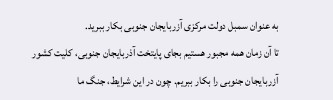به عنوان سمبل دولت مرکزی آزربایجان جنوبی بکار ببرید.
تا آن زمان همه مجبور هستیم بجای پایتخت آذربایجان جنوبی، کلیت کشور آزربایجان جنوبی را بکار ببریم. چون در این شرایط، جنگ ما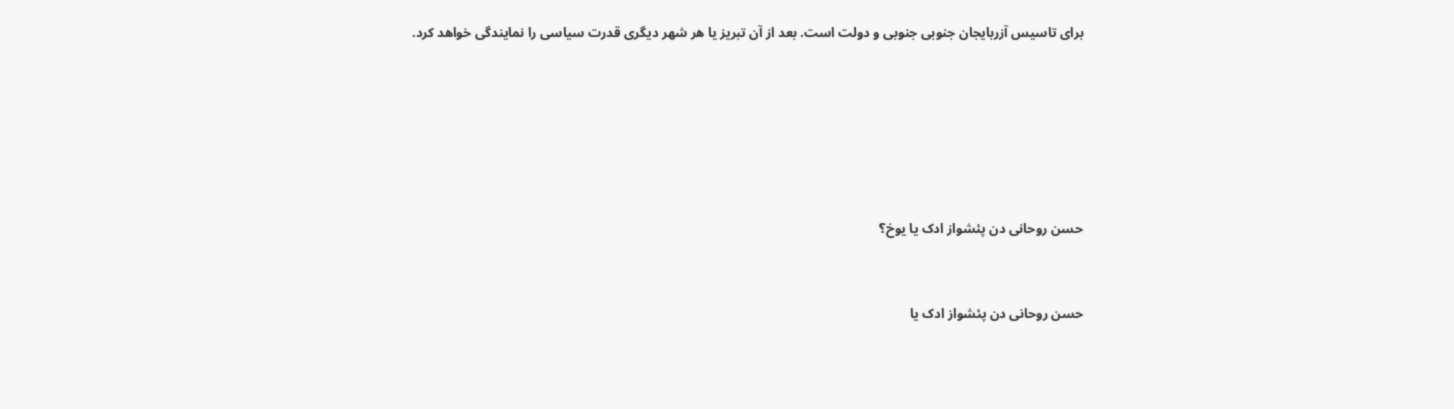برای تاسیس آزربایجان جنوبی جنوبی و دولت است. بعد از آن تبریز یا هر شهر دیگری قدرت سیاسی را نمایندگی خواهد کرد.






حسن روحانی دن پئشواز ادک یا یوخ؟


حسن روحانی دن پئشواز ادک یا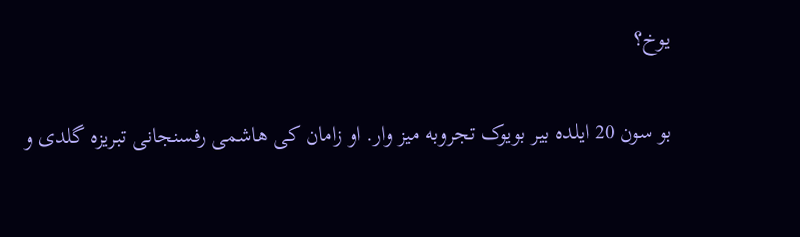یوخ؟

بو سون 20 ایلده بیر بویوک تجروبه میز وار. او زامان کی هاشمی رفسنجانی تبریزه گلدی و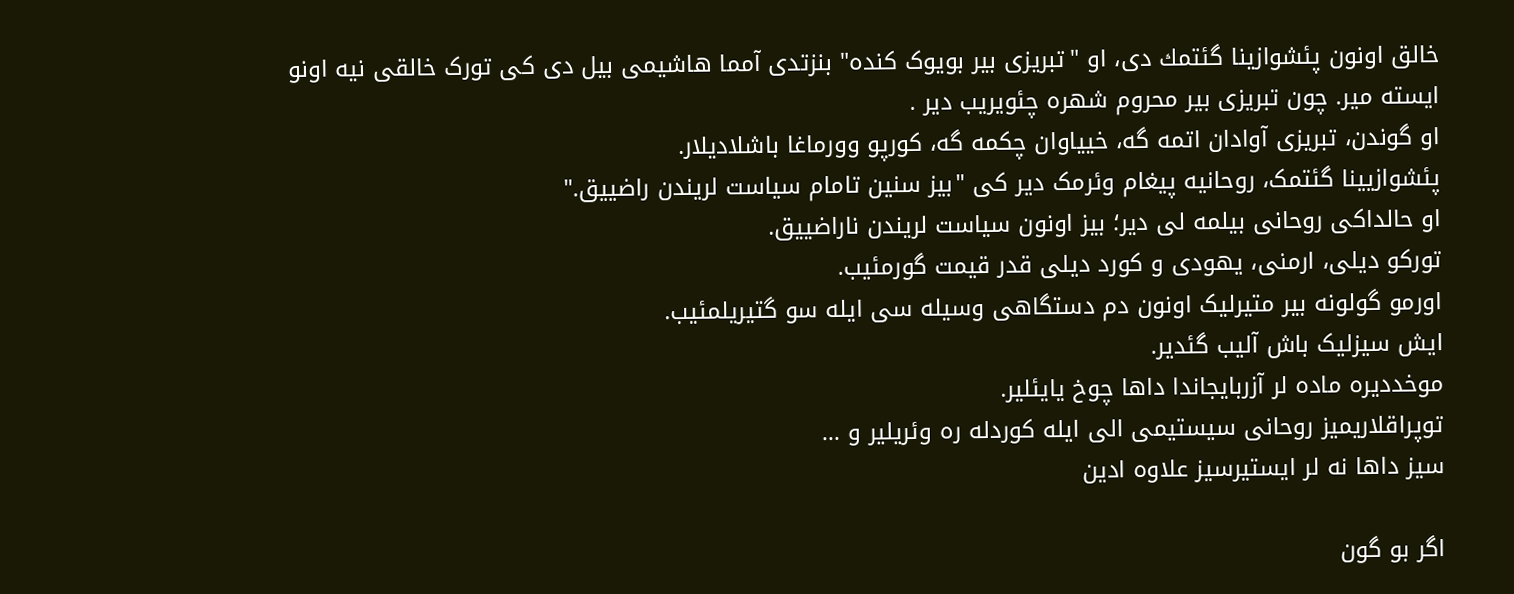خالق اونون پئشوازینا گئتمك دی، او "تبریزی بیر بویوک کنده" بنزتدی آمما هاشیمی بیل دی کی تورک خالقی نیه اونو ایسته میر. چون تبریزی بیر محروم شهره چئویریب دیر .
او گوندن، تبریزی آوادان اتمه گه، خییاوان چکمه گه، کورپو وورماغا باشلادیلار.
پئشوازیینا گئتمک، روحانیه پیغام وئرمک دیر کی "بیز سنین تامام سیاست لریندن راضییق."
او حالداکی روحانی بیلمه لی دیر؛ بیز اونون سیاست لریندن ناراضییق.
تورکو دیلی، ارمنی، یهودی و کورد دیلی قدر قیمت گورمئیب.
اورمو گولونه بیر متیرلیک اونون دم دستگاهی وسیله سی ایله سو گتیریلمئیب.
ایش سیزلیک باش آلیب گئدیر.
موخددیره ماده لر آزربایجاندا داها چوخ یایئلیر.
توپراقلاریمیز روحانی سیستیمی الی ایله کوردله ره وئریلیر و ...
سیز داها نه لر ایستیرسیز علاوه ادین

اگر بو گون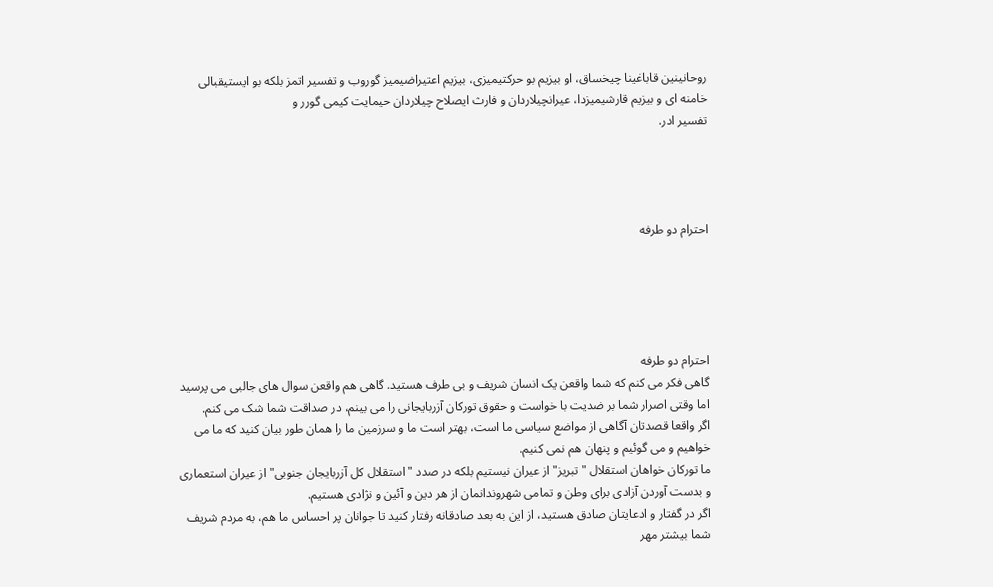روحانینین قاباغینا چیخساق، او بیزیم بو حرکتیمیزی، بیزیم اعتیراضیمیز گوروب و تفسیر اتمز بلکه بو ایستیقبالی خامنه ای و بیزیم قارشیمیزدا، عیرانچیلاردان و فارث ایصلاح چیلاردان حیمایت کیمی گورر و
تفسیر ادر.




احترام دو طرفه





احترام دو طرفه
گاهی فکر می کنم که شما واقعن یک انسان شریف و بی طرف هستید. گاهی هم واقعن سوال های جالبی می پرسید اما وقتی اصرار شما بر ضدیت با خواست و حقوق تورکان آزربایجانی را می بینم، در صداقت شما شک می کنم.
اگر واقعا قصدتان آگاهی از مواضع سیاسی ما است، بهتر است ما و سرزمین ما را همان طور بیان کنید که ما می خواهیم و می گوئیم و پنهان هم نمی کنیم.
ما تورکان خواهان استقلال "تبریز" از عیران نیستیم بلکه در صدد "استقلال کل آزربایجان جنوبی" از عیران استعماری و بدست آوردن آزادی برای وطن و تمامی شهروندانمان از هر دین و آئین و نژادی هستیم.
اگر در گفتار و ادعایتان صادق هستید، از این به بعد صادقانه رفتار کنید تا جوانان پر احساس ما هم، به مردم شریف شما بیشتر مهر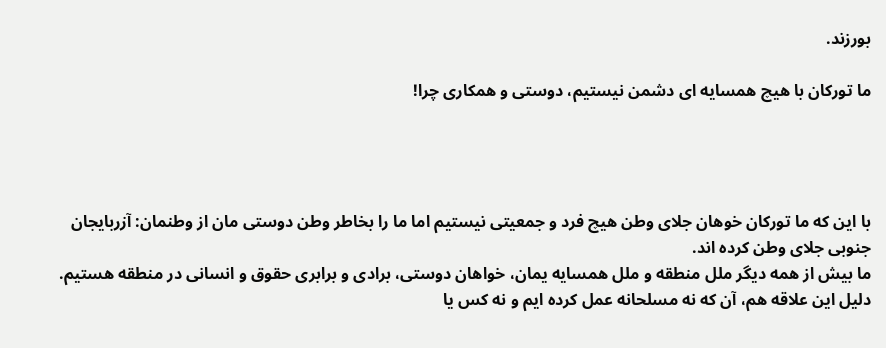بورزند.

ما تورکان با هیچ همسایه ای دشمن نیستیم، دوستی و همکاری چرا!




با این که ما تورکان خوهان جلای وطن هیچ فرد و جمعیتی نیستیم اما ما را بخاطر وطن دوستی مان از وطنمان: آزربایجان جنوبی جلای وطن کرده اند.
ما بیش از همه دیگر ملل منطقه و ملل همسایه یمان، خواهان دوستی، برادی و برابری حقوق و انسانی در منطقه هستیم.
دلیل این علاقه هم، آن که نه مسلحانه عمل کرده ایم و نه کس یا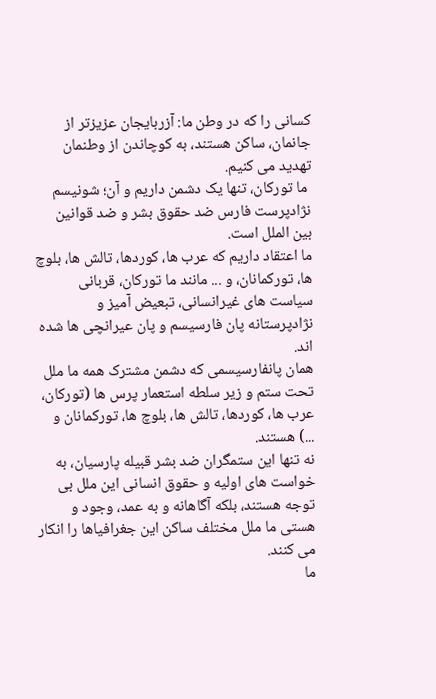کسانی را که در وطن ما: آزربایجان عزیزتر از جانمان، ساکن هستند، به کوچاندن از وطنمان تهدید می کنیم.
 ما تورکان، تنها یک دشمن داریم و آن؛ شونیسم نژادپرست فارس ضد حقوق بشر و ضد قوانین بین الملل است.
ما اعتقاد داریم که عرب ها، کوردها، تالش ها، بلوچ ها، تورکمانان، و ... مانند ما تورکان، قربانی سیاست های غیرانسانی، تبعیض آمیز و نژادپرستانه پان فارسیسم و پان عیرانچی ها شده اند.
همان پانفارسیسمی که دشمن مشترک همه ما ملل تحت ستم و زیر سلطه استعمار پرس ها (تورکان، عرب ها، کوردها، تالش ها، بلوچ ها، تورکمانان و ...) هستند.
نه تنها این ستمگران ضد بشر قبیله پارسیان، به خواست های اولیه و حقوق انسانی این ملل بی توجه هستند، بلکه آگاهانه و به عمد، وجود و هستی ما ملل مختلف ساکن این جغرافیاها را انکار می کنند.
ما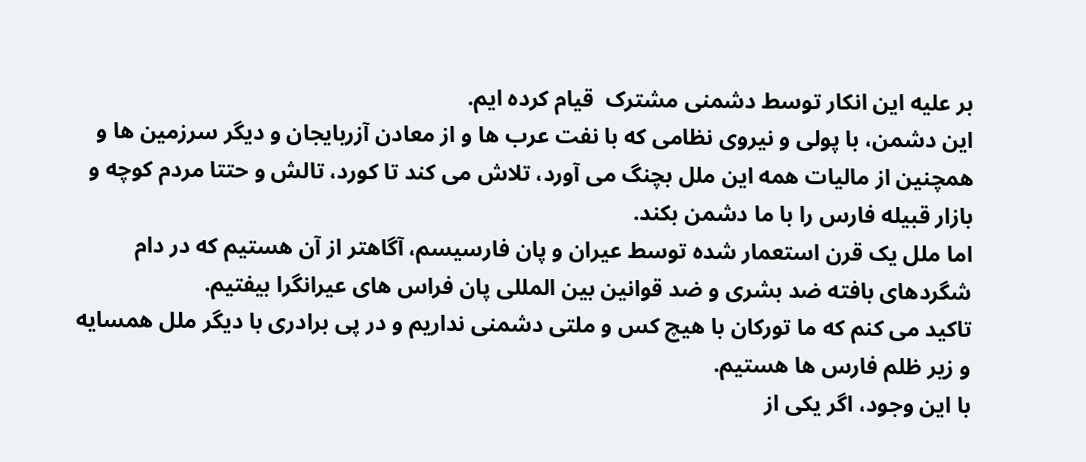بر علیه این انکار توسط دشمنی مشترک  قیام کرده ایم.
این دشمن، با پولی و نیروی نظامی که با نفت عرب ها و از معادن آزربایجان و دیگر سرزمین ها و همچنین از مالیات همه این ملل بچنگ می آورد، تلاش می کند تا کورد، تالش و حتتا مردم کوچه و بازار قبیله فارس را با ما دشمن بکند.
اما ملل یک قرن استعمار شده توسط عیران و پان فارسیسم، آگاهتر از آن هستیم که در دام شگردهای بافته ضد بشری و ضد قوانین بین المللی پان فراس های عیرانگرا بیفتیم.
تاکید می کنم که ما تورکان با هیچ کس و ملتی دشمنی نداریم و در پی برادری با دیگر ملل همسایه و زیر ظلم فارس ها هستیم.
با این وجود، اگر یکی از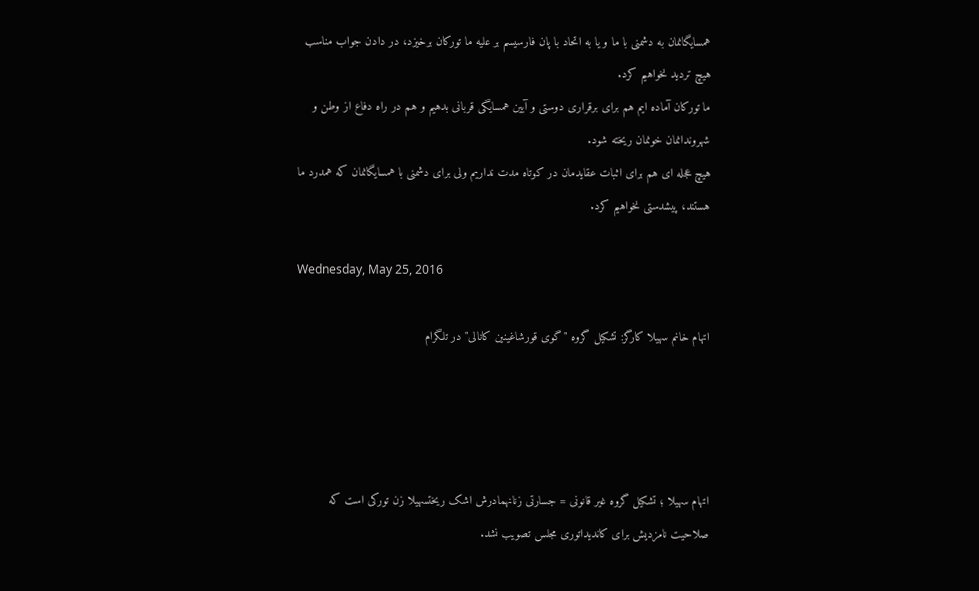همسایگانمان به دشمنی با ما و یا به اتحاد با پان فارسیسم بر علیه ما تورکان برخیزد، در دادن جواب مناسب هیچ تردید نخواهیم کرد.
ما تورکان آماده ایم هم برای برقراری دوستی و آیین همسایگی قربانی بدهیم و هم در راه دفاع از وطن و شهروندانمان خونمان ریخته شود.
هیچ عجله ای هم برای اثبات عقایدمان در کوتاه مدت نداریم ولی برای دشمنی با همسایگانمان که همدرد ما هستند، پیشدستی نخواهیم کرد.

Wednesday, May 25, 2016

اتهام خانم سهیلا کارگر: تشکیل گروه "گوی قورشاغینین کانالی" در تلگرام




اتهام سهیلا ؛ تشکیل گروه غیر قانونی = جسارتی زنانهمادرش اشک ریختسهیلا زن تورکی است که صلاحیت نامزدیش برای کاندیداتوری مجلس تصویب نشد.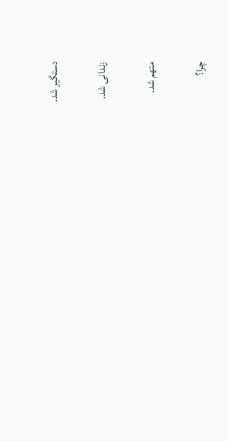دستگیر شد.

زندانی شد.

متهم شد.

چرا؟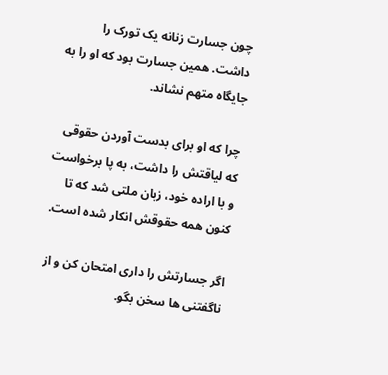چون جسارت زنانه یک تورک را داشت. همین جسارت بود که او را به جایگاه متهم نشاند.

چرا که او برای بدست آوردن حقوقی که لیاقتش را داشت، به پا برخواست و با اراده خود، زبان ملتی شد که تا کنون همه حقوقش انکار شده است.

اگر جسارتش را داری امتحان کن و از ناگفتنی ها سخن بگو.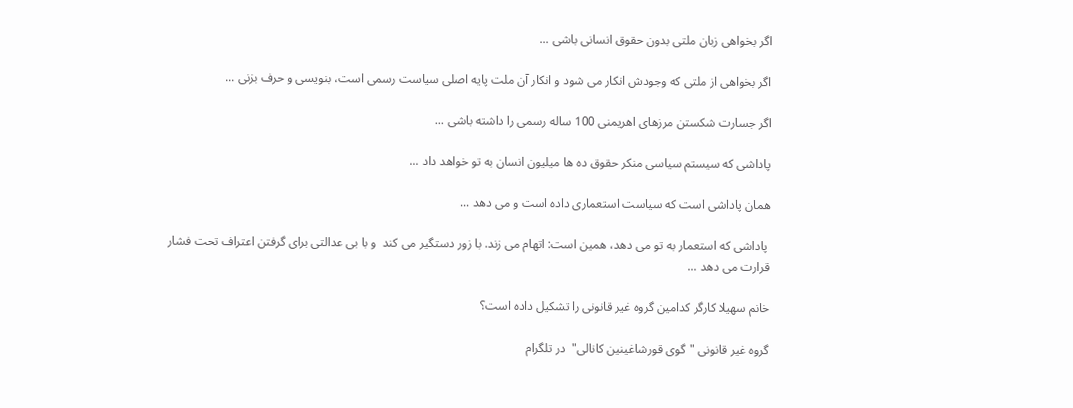اگر بخواهی زبان ملتی بدون حقوق انسانی باشی ...

اگر بخواهی از ملتی که وجودش انکار می شود و انکار آن ملت پایه اصلی سیاست رسمی است، بنویسی و حرف بزنی ...

اگر جسارت شکستن مرزهای اهریمنی 100 ساله رسمی را داشته باشی ...

پاداشی که سیستم سیاسی منکر حقوق ده ها میلیون انسان به تو خواهد داد ...

همان پاداشی است که سیاست استعماری داده است و می دهد ...

 پاداشی که استعمار به تو می دهد، همین است: اتهام می زند. با زور دستگیر می کند  و با بی عدالتی برای گرفتن اعتراف تحت فشار قرارت می دهد ...

خانم سهیلا کارگر کدامین گروه غیر قانونی را تشکیل داده است؟

گروه غیر قانونی "گوی قورشاغینین کانالی"  در تلگرام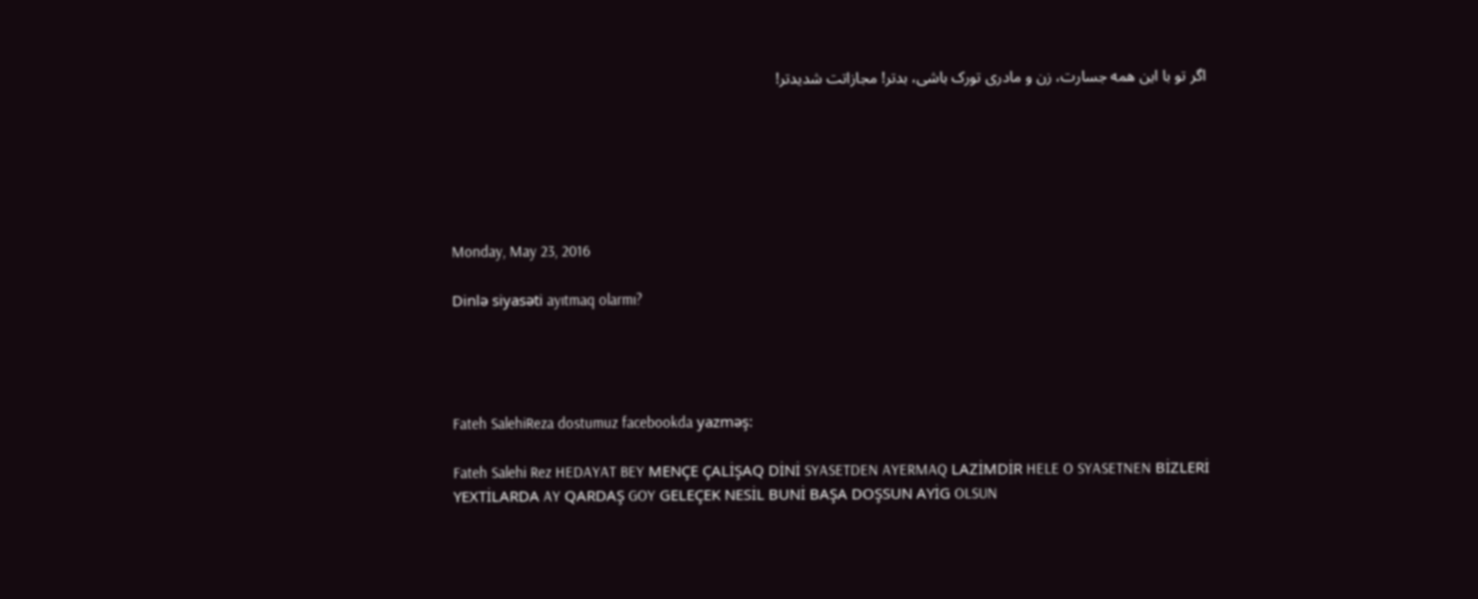اگر تو با این همه جسارت، زن و مادری تورک باشی، بدتر! مجازاتت شدیدتر!






Monday, May 23, 2016

Dinlə siyasəti ayıtmaq olarmı?




Fateh SalehiReza dostumuz facebookda yazməş:

Fateh Salehi Rez HEDAYAT BEY MENÇE ÇALİŞAQ DİNİ SYASETDEN AYERMAQ LAZİMDİR HELE O SYASETNEN BİZLERİ YEXTİLARDA AY QARDAŞ GOY GELEÇEK NESİL BUNİ BAŞA DOŞSUN AYİG OLSUN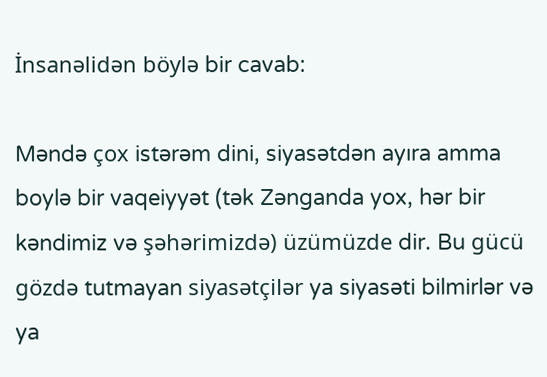İnsanəlidən böylə bir cavab:

Məndə çox istərəm dini, siyasətdən ayıra amma boylə bir vaqeiyyət (tək Zənganda yox, hər bir kəndimiz və şəhərimizdə) üzümüzde dir. Bu gücü gözdə tutmayan siyasətçilər ya siyasəti bilmirlər və ya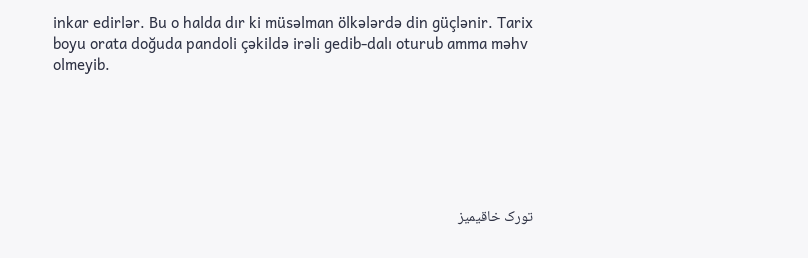inkar edirlər. Bu o halda dır ki müsəlman ölkələrdə din güçlənir. Tarix boyu orata doğuda pandoli çəkildə irəli gedib-dalı oturub amma məhv olmeyib.






تورک خاقیمیز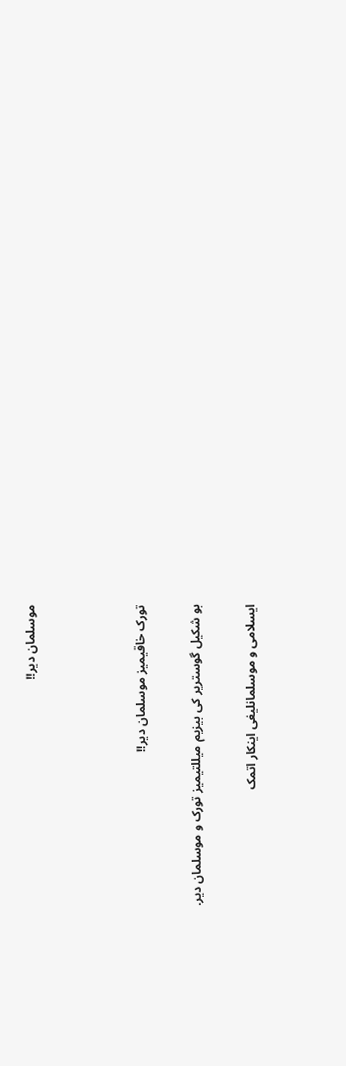موسلمان دیر!!



تورک خاقیمیز موسلمان دیر!!

بو شکیل گوستریر کی بیزیم میللتیمیز تورک و موسلمان دیر.

ایسلامی و موسلمانلیغی اینکار اتمک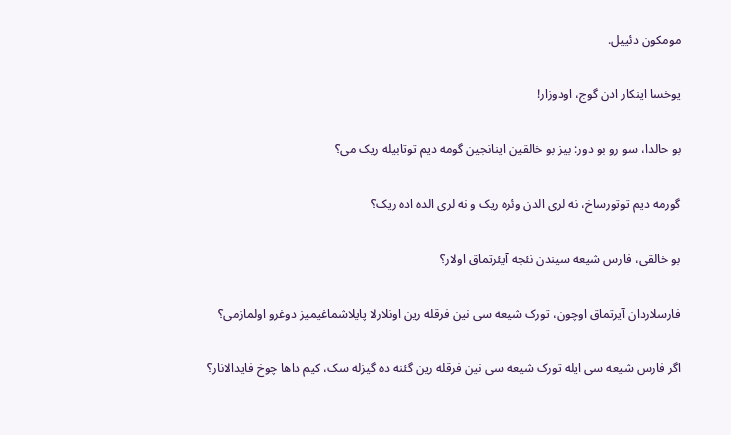مومکون دئییل.

یوخسا اینکار ادن گوج، اودوزار!

بو حالدا، سو رو بو دور: بیز بو خالقین اینانجین گومه دیم توتابیله ریک می؟

گورمه دیم توتورساخ، نه لری الدن وئره ریک و نه لری الده اده ریک؟

بو خالقی، فارس شیعه سیندن نئجه آیئرتماق اولار؟

فارسلاردان آیرتماق اوچون، تورک شیعه سی نین فرقله رین اونلارلا پایلاشماغیمیز دوغرو اولمازمی؟

اگر فارس شیعه سی ایله تورک شیعه سی نین فرقله رین گئنه ده گیزله سک، کیم داها چوخ فایدالانار؟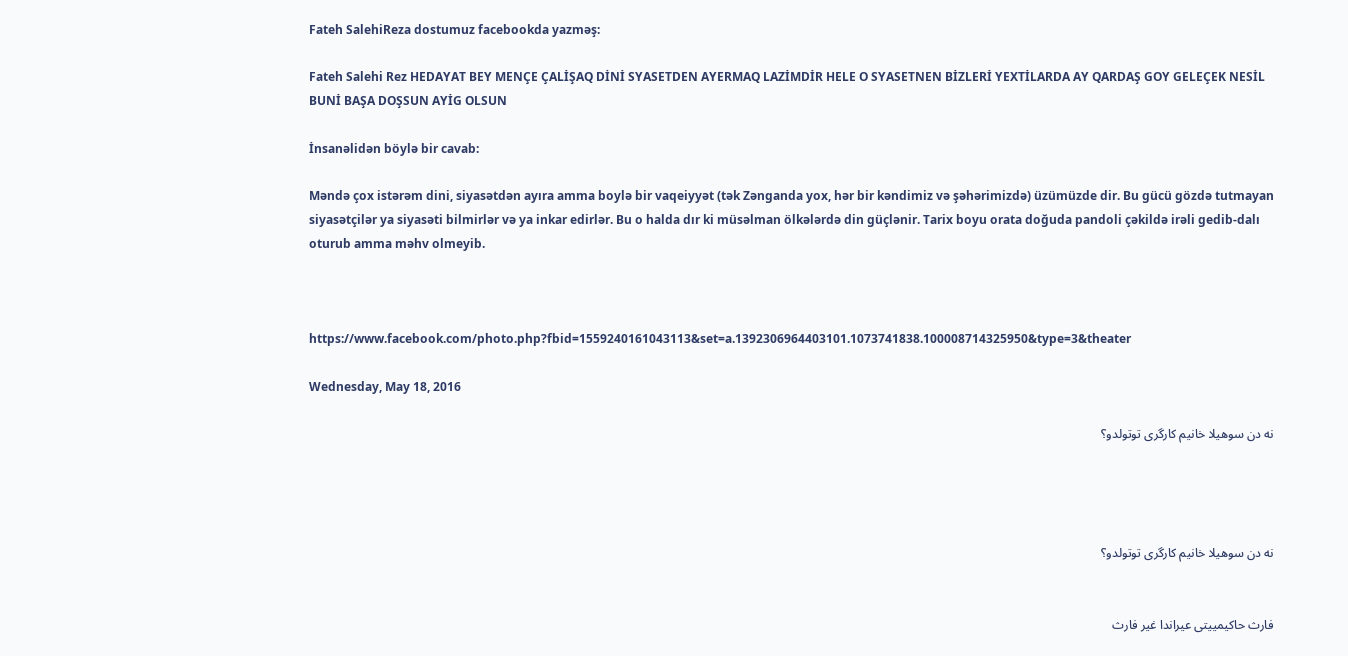Fateh SalehiReza dostumuz facebookda yazməş:

Fateh Salehi Rez HEDAYAT BEY MENÇE ÇALİŞAQ DİNİ SYASETDEN AYERMAQ LAZİMDİR HELE O SYASETNEN BİZLERİ YEXTİLARDA AY QARDAŞ GOY GELEÇEK NESİL BUNİ BAŞA DOŞSUN AYİG OLSUN

İnsanəlidən böylə bir cavab:

Məndə çox istərəm dini, siyasətdən ayıra amma boylə bir vaqeiyyət (tək Zənganda yox, hər bir kəndimiz və şəhərimizdə) üzümüzde dir. Bu gücü gözdə tutmayan siyasətçilər ya siyasəti bilmirlər və ya inkar edirlər. Bu o halda dır ki müsəlman ölkələrdə din güçlənir. Tarix boyu orata doğuda pandoli çəkildə irəli gedib-dalı oturub amma məhv olmeyib.



https://www.facebook.com/photo.php?fbid=1559240161043113&set=a.1392306964403101.1073741838.100008714325950&type=3&theater

Wednesday, May 18, 2016

نه دن سوهیلا خانیم کارگری توتولدو؟




نه دن سوهیلا خانیم کارگری توتولدو؟


فارث حاکیمییتی عیراندا غیر فارث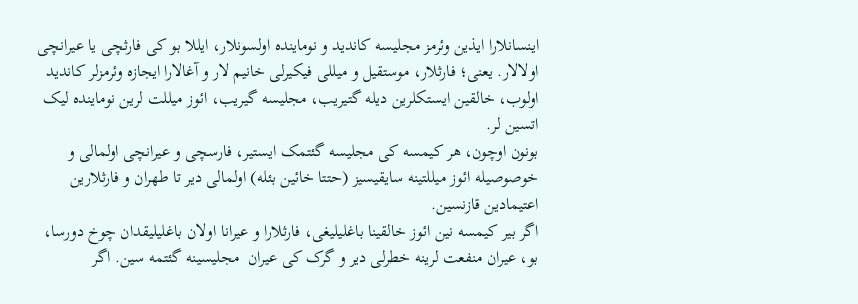اینسانلارا ایذین وئرمز مجلیسه کاندید و نوماینده اولسونلار، ایللا بو کی فارثچی یا عیرانچی اولالار. یعنی؛ فارثلار، موستقیل و میللی فیکیرلی خانیم لار و آغالارا ایجازه وئرمزلر کاندید اولوب، خالقین ایستکلرین دیله گتیریب، مجلیسه گیریب، ائوز میللت لرین نوماینده لیک اتسین لر.
بونون اوچون، هر کیمسه کی مجلیسه گئتمک ایستیر، فارسچی و عیرانچی اولمالی و خوصوصیله ائوز میللتینه سایقیسیز (حتتا خائین بئله) اولمالی دیر تا طهران و فارثلارین اعتیمادین قازنسین.
اگر بیر کیمسه نین ائوز خالقینا باغلیلیغی، فارثلارا و عیرانا اولان باغلیلیقدان چوخ دورسا، بو، عیران منفعت لرینه خطرلی دیر و گرک کی عیران  مجلیسینه گئتمه سین. اگر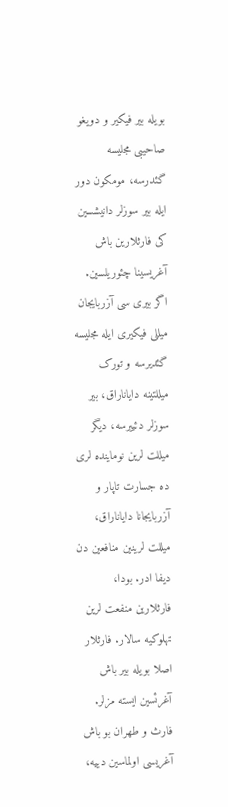بویله بیر فیکیر و دویغو صاحیبی مجلیسه گئدرسه، مومکون دور ایله بیر سوزلر دانیشسین کی فارثلارین باش آغریسینا چئوریلسین.
اگر بیری سی آزربایجان میللی فیکیری ایله مجلیسه گئدیرسه و تورک میللتینه دایاناراق، بیر سوزلر دئییرسه، دیگر میللت لرین نوماینده لری ده جسارت تاپار و آزربایجانا دایاناراق، میللت لرینین منافعین دن دیفا ادر. بودا، فارثلارین منفعت لرین تهلوکیه سالار. فارثلار اصلا بویله بیر باش آغرئسین ایسته مزلر.
فارث و طهران بو باش آغریسی اولماسین دییه،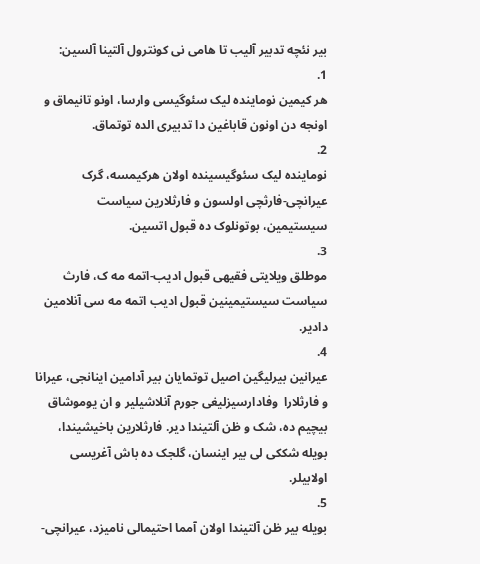بیر نئچه تدبیر آلیب تا هامی نی کونترول آلتینا آلسین:
1.
هر کیمین نوماینده لیک سئوگیسی وارسا، اونو تانیماق و اونجه دن اونون قاباغین دا تدبیری الده توتماق.
2.
نوماینده لیک سئوگیسینده اولان هرکیمسه، گرک عیرانچی-فارثچی اولسون و فارثلارین سیاست سیستیمین، بوتونلوک ده قبول اتسین.
3.
موطلق ویلایتی فقیهی قبول ادیب-اتمه مه ک، فارث سیاست سیستیمینین قبول ادیب اتمه مه سی آنلامین دادیر.
4.
عیرانین بیرلیگین اصیل توتمایان بیر آدامین اینانجی، عیرانا و فارثلارا  وفادارسیزلیغی جورم آنلاشیلیر و ان یوموشاق بیچیم ده، شک و ظن آلتیندا دیر. فارثلارین باخیشیندا، بویله شککی لی بیر اینسان، گلجک ده باش آغریسی اولابیلر.
5.
بویله بیر ظن آلتیندا اولان آمما احتیمالی نامیزد، عیرانچی-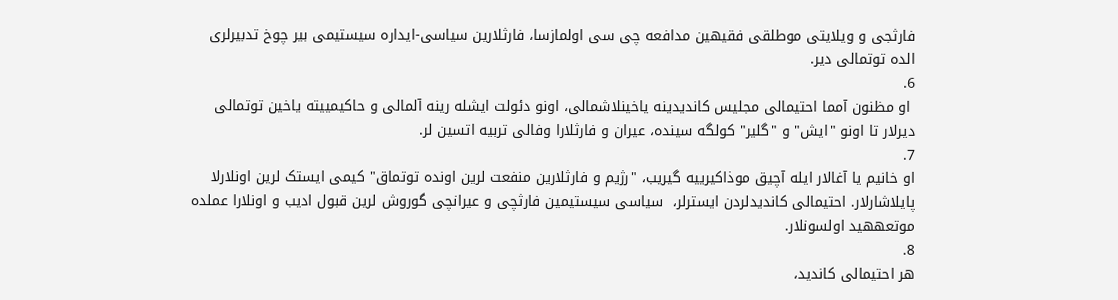فارثجی و ویلایتی موطلقی فقیهین مدافعه چی سی اولمازسا، فارثلارین سیاسی-ایداره سیستیمی بیر چوخ تدبیرلری الده توتمالی دیر.
6.
 او مظنون آمما احتیمالی مجلیس کاندیدینه یاخینلاشمالی، اونو دئولت ایشله رینه آلمالی و حاکیمییته یاخین توتمالی دیرلار تا اونو "ایش" و "گلیر" کولگه سینده، عیران و فارثلارا وفالی تربیه اتسین لر.
7.
او خانیم یا آغالار ایله آچیق موذاکیرییه گیریب، "رژیم و فارثلارین منفعت لرین اونده توتماق" کیمی ایستک لرین اونلارلا پایلاشارلار. احتیمالی کاندیدلردن ایسترلر،  سیاسی سیستیمین فارثچی و عیرانچی گوروش لرین قبول ادیب و اونلارا عملده موتعههید اولسونلار.
8.
هر احتیمالی کاندید،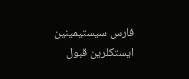فارس سیستیمینین ایستکلرین قبول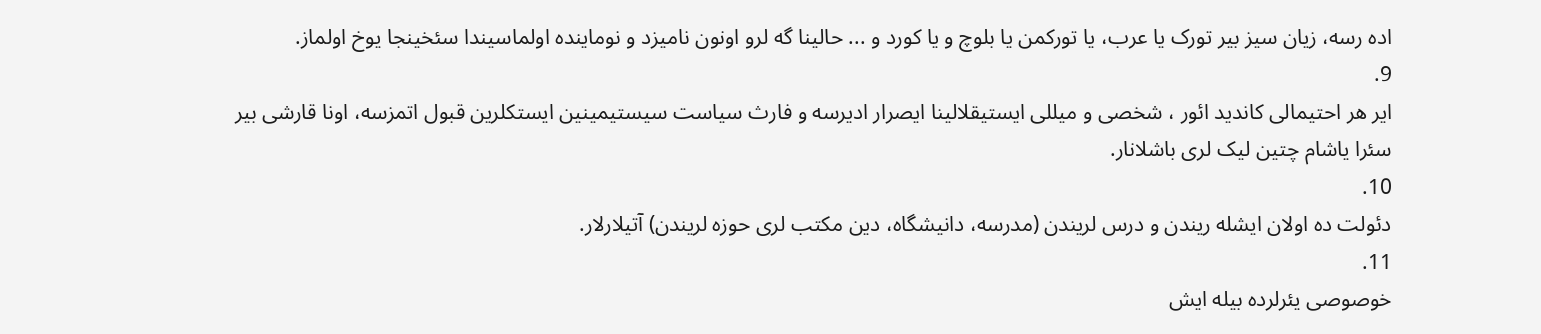اده رسه، زیان سیز بیر تورک یا عرب، یا تورکمن یا بلوچ و یا کورد و ... حالینا گه لرو اونون نامیزد و نوماینده اولماسیندا سئخینجا یوخ اولماز.
9.
ایر هر احتیمالی کاندید ائور ، شخصی و میللی ایستیقلالینا ایصرار ادیرسه و فارث سیاست سیستیمینین ایستکلرین قبول اتمزسه، اونا قارشی بیر سئرا یاشام چتین لیک لری باشلانار.
10.
دئولت ده اولان ایشله ریندن و درس لریندن (مدرسه، دانیشگاه، دین مکتب لری حوزه لریندن) آتیلارلار.
11.
خوصوصی یئرلرده بیله ایش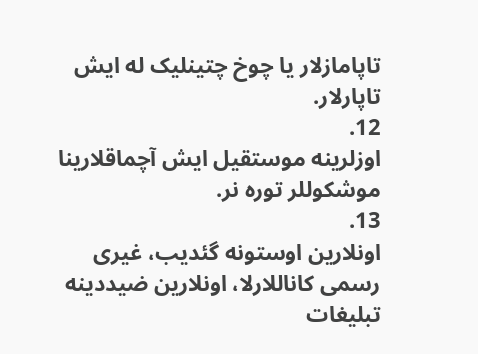تاپامازلار یا چوخ چتینلیک له ایش تاپارلار.
12.
اوزلرینه موستقیل ایش آچماقلارینا موشکوللر توره نر.
13.
اونلارین اوستونه گئدیب، غیری رسمی کاناللارلا، اونلارین ضیددینه تبلیغات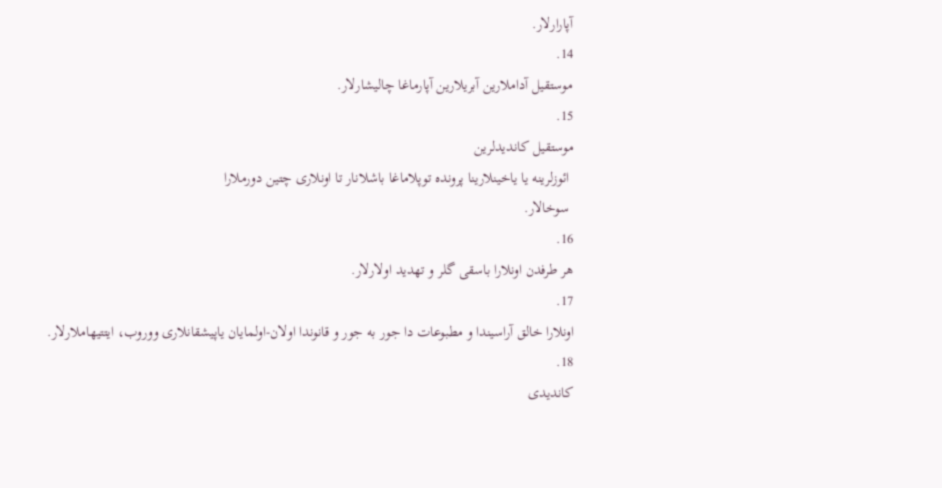آپارارلار.
14.
موستقیل آداملارین آبریلارین آپارماغا چالیشارلار.
15.
موستقیل کاندیدلرین
 ائوزلرینه یا یاخینلارینا پرونده توپلاماغا باشلانار تا اونلاری چتین دورملارا
 سوخالار.
16.
هر طرفدن اونلارا باسقی گلر و تهدید اولارلار.
17.
اونلارا خالق آراسیندا و مطبوعات دا جور به جور و قانوندا اولان-اولمایان یاپیشقانلاری ووروب، ایتتیهاملارلار.
18.
کاندیدی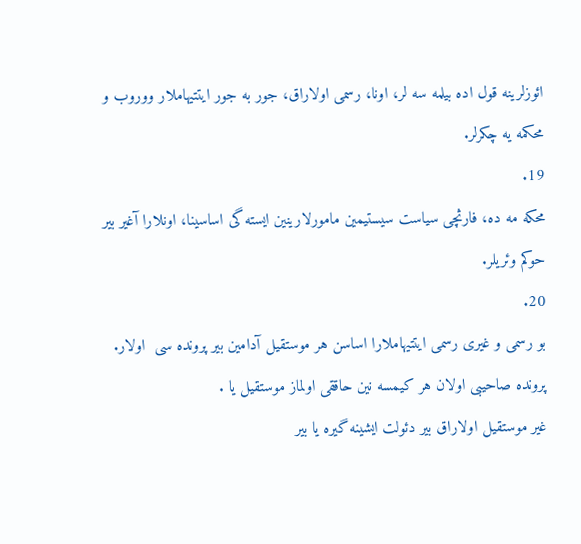ائوزلرینه قول اده بیلمه سه لر، اونا، رسمی اولاراق، جور به جور ایتتیهاملار ووروب و محکمه یه چکرلر.
19.
محکه مه ده، فارثچی سیاست سیستیمین مامورلارینین ایسته گی اساسینا، اونلارا آغیر بیر حوکم وئریلر.
20.
بو رسمی و غیری رسمی ایتتیهاملارا اساسن هر موستقیل آدامین بیر پرونده سی  اولار. پرونده صاحیبی اولان هر کیمسه نین حاققی اولماز موستقیل یا .
غیر موستقیل اولاراق بیر دئولت ایشینه گیره یا بیر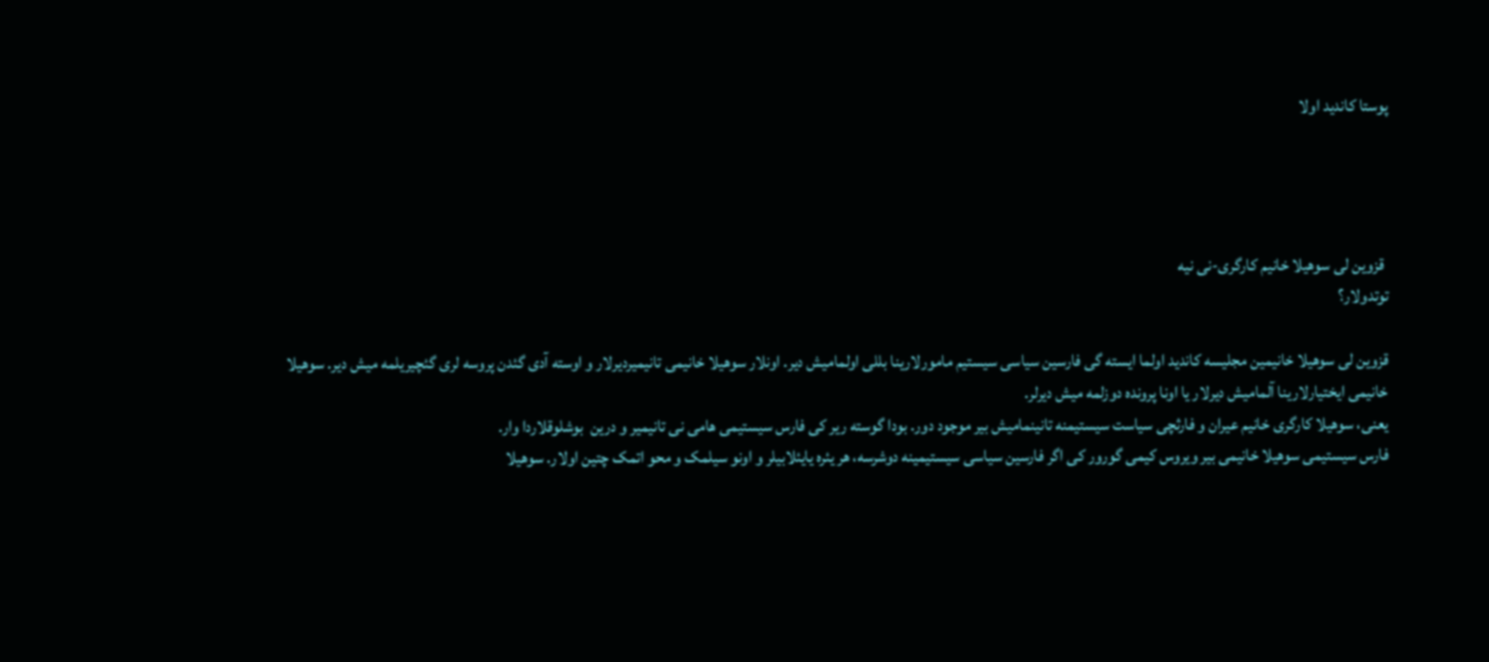پوستا کاندید اولا




 قزوین لی سوهیلا خانیم کارگری-نی نیه
توتدولار؟

قزوین لی سوهیلا خانیمین مجلیسه کاندید اولما ایسته گی فارسین سیاسی سیستیم مامورلارینا بللی اولمامیش دیر. اونلار سوهیلا خانیمی تانیمیردیرلار و اوسته آدی گئدن پروسه لری گئچیریلمه میش دیر. سوهیلا خانیمی ایختیارلارینا آلمامیش دیرلار یا اونا پرونده دوزلمه میش دیرلر.
یعنی، سوهیلا کارگری خانیم عیران و فارثچی سیاست سیستیمنه تانینمامیش بیر موجود دور. بودا گوسته ریر کی فارس سیستیمی هامی نی تانیمیر و درین  بوشلوقلاردا وار.
فارس سیستیمی سوهیلا خانیمی بیر ویروس کیمی گورور کی اگر فارسین سیاسی سیستیمینه دوشرسه، هر یئره یایئلابیلر و اونو سیلمک و محو اتمک چتین اولار. سوهیلا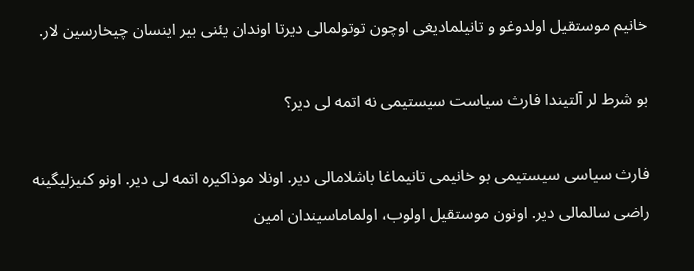خانیم موستقیل اولدوغو و تانیلمادیغی اوچون توتولمالی دیرتا اوندان یئنی بیر اینسان چیخارسین لار.

بو شرط لر آلتیندا فارث سیاست سیستیمی نه اتمه لی دیر؟

فارث سیاسی سیستیمی بو خانیمی تانیماغا باشلامالی دیر. اونلا موذاکیره اتمه لی دیر. اونو کنیزلیگینه راضی سالمالی دیر. اونون موستقیل اولوب، اولماماسیندان امین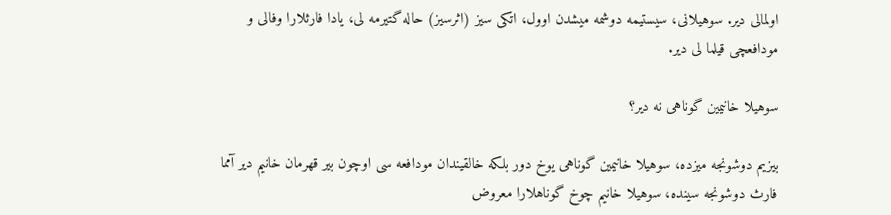اولمالی دیر. سوهیلانی، سیستیمه دوشمه میشدن اوول، اتکی سیز (اثرسیز) حاله گتیرمه لی، یادا فارثلارا وفالی و مودافعچی قیلما لی دیر.

سوهیلا خانیمین گوناهی نه دیر؟

بیزیم دوشونجه میزده، سوهیلا خانیمین گوناهی یوخ دور بلکه خالقیندان مودافعه سی اوچون بیر قهرمان خانیم دیر آمما فارث دوشونجه سینده، سوهیلا خانیم چوخ گوناهلارا معروض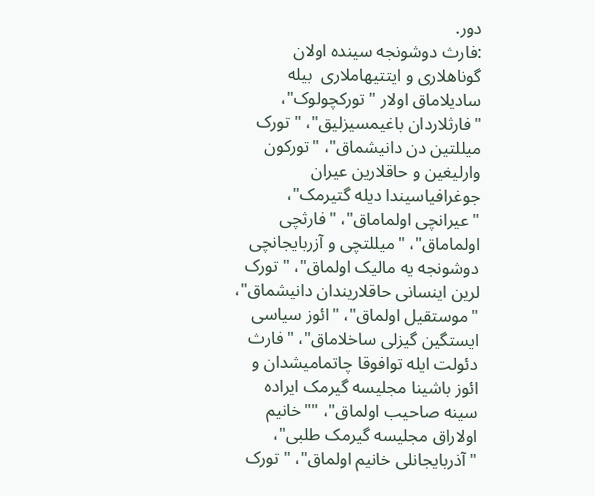دور.
:فارث دوشونجه سینده اولان گوناهلاری و ایتتیهاملاری  بیله سادیلاماق اولار "تورکچولوک"، "فارثلاردان باغیمسیزلیق"، "تورک میللتین دن دانیشماق"، "تورکون وارلیغین و حاقلارین عیران جوغرافیاسیندا دیله گتیرمک"، "عیرانچی اولماماق"، "فارثچی اولماماق"، "میللتچی و آزربایجانچی دوشونجه یه مالیک اولماق"، "تورک لرین اینسانی حاقلاریندان دانیشماق"، "موستقیل اولماق"، "ائوز سیاسی ایستگین گیزلی ساخلاماق"، "فارث دئولت ایله توافوقا چاتمامیشدان و ائوز باشینا مجلیسه گیرمک ایراده سینه صاحیب اولماق"، ""خانیم اولاراق مجلیسه گیرمک طلبی"، "آذربایجانلی خانیم اولماق"، "تورک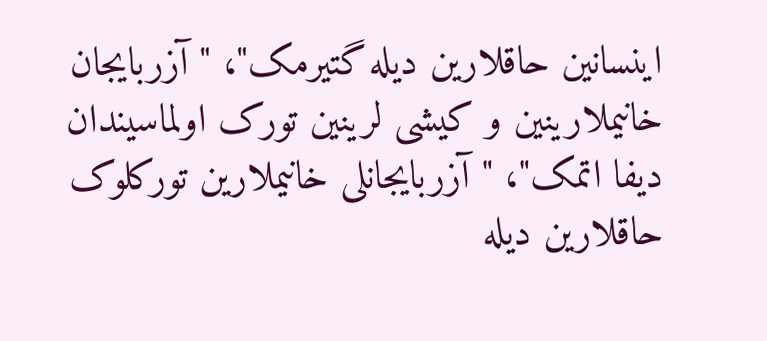اینسانین حاقلارین دیله گتیرمک"، " آزربایجان خانیملارینین و کیشی لرینین تورک اولماسیندان دیفا اتمک"، " آزربایجانلی خانیملارین تورکلوک حاقلارین دیله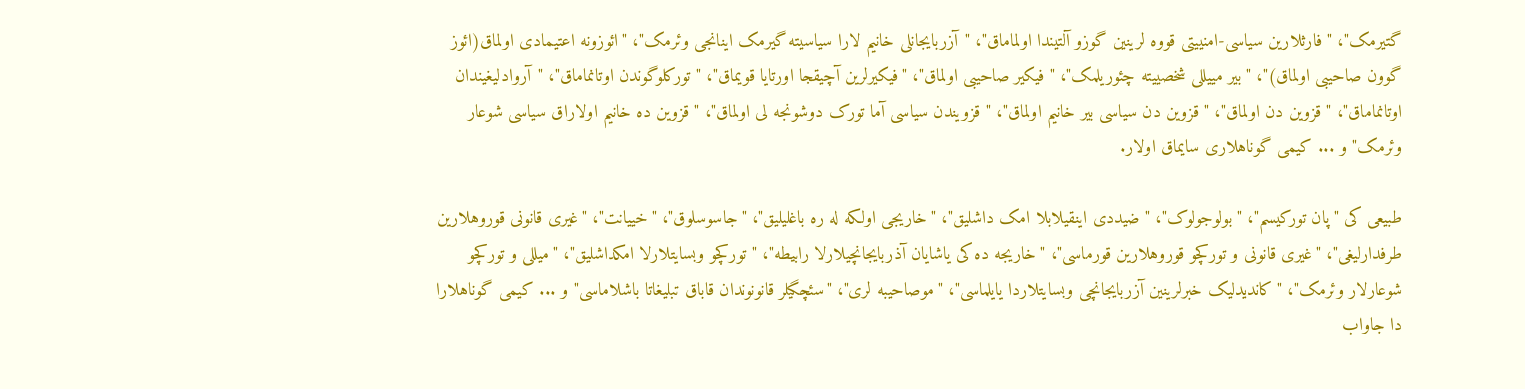گتیرمک"، "فارثلارین سیاسی-امنییتی قووه لرینین گوزو آلتیندا اولماماق"، "آزربایجانلی خانیم لارا سیاسیته گیرمک اینانجی وئرمک"، "ائوزونه اعتیمادی اولماق(ائوز گوون صاحیبی اولماق)"، "بیر مییللی شخصییته چئوریلمک"، "فیکیر صاحیبی اولماق"، "فیکیرلرین آچیقجا اورتایا قویماق"، "تورکلوگوندن اوتانماماق"، "آروادلیغیندان اوتانماماق"، "قزوین دن اولماق"، "قزوین دن سیاسی بیر خانیم اولماق"، "قزویندن سیاسی آما تورک دوشونجه لی اولماق"، "قزوین ده خانیم اولاراق سیاسی شوعار وئرمک" و ... کیمی گوناهلاری سایماق اولار.

طبیعی کی "پان تورکیسم"، "بولوجولوک"، "ضیددی اینقیلابلا امک داشلیق"، "خاریجی اولکه له ره باغلیلیق"، "جاسوسلوق"، "خییانت"، "غیری قانونی قوروهلارین طرفدارلیغی"، "غیری قانونی و تورکچو قوروهلارین قورماسی"، "خاریجه ده کی یاشایان آذربایجانچیلارلا رابیطه"، "تورکچو وبسایتلارلا امکداشلیق"، "میللی و تورکچو شوعارلار وئرمک"، "کاندیدلیک خبرلرینین آزربایجانچی وبسایتلاردا یایلماسی"، "موصاحیبه لری"، "سئچگیلر قانونوندان قاباق تبلیغاتا باشلاماسی" و ... کیمی گوناهلارا دا جاواب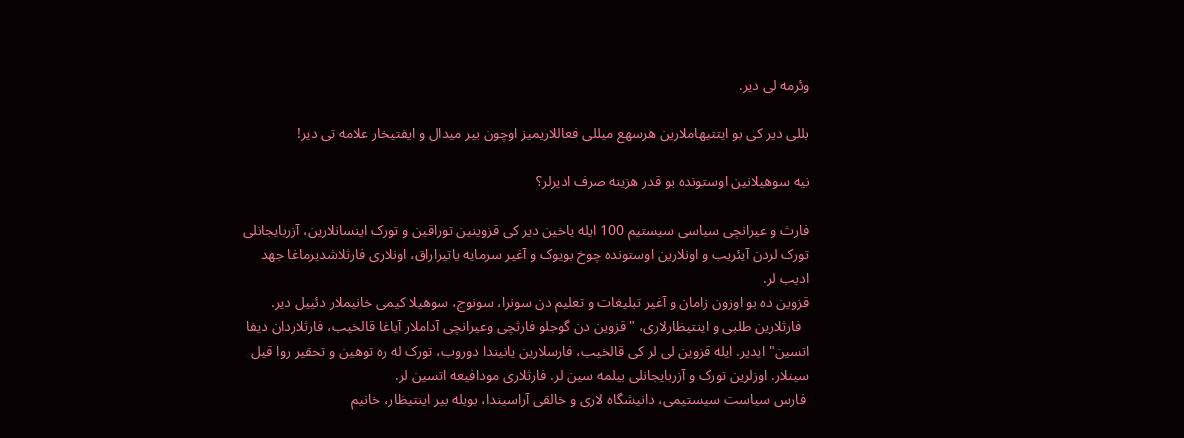وئرمه لی دیر.

بللی دیر کی بو ایتتیهاملارین هرسهع میللی فعاللاریمیز اوچون بیر میدال و ایفتیخار علامه تی دیر!

نیه سوهیلانین اوستونده بو قدر هزینه صرف ادیرلر؟

فارث و عیرانچی سیاسی سیستیم 100 ایله یاخین دیر کی قزوینین توراقین و تورک اینسانلارین، آزربایجانلی تورک لردن آیئریب و اونلارین اوستونده چوخ بویوک و آغیر سرمایه یاتیراراق، اونلاری فارثلاشدیرماغا جهد ادیب لر.
قزوین ده بو اوزون زامان و آغیر تبلیغات و تعلیم دن سونرا، سونوج، سوهیلا کیمی خانیملار دئییل دیر.
  فارثلارین طلبی و اینتیظارلاری، "قزوین دن گوجلو فارثچی وعیرانچی آداملار آیاغا قالخیب، فارثلاردان دیفا اتسین" ایدیر. ایله قزوین لی لر کی قالخیب، فارسلارین یانیندا دوروب، تورک له ره توهین و تحقیر روا قیل سینلار. اوزلرین تورک و آزربایجانلی بیلمه سین لر. فارثلاری مودافیعه اتسین لر.
 فارس سیاست سیستیمی، دانیشگاه لاری و خالقی آراسیندا، بویله بیر اینتیظار، خانیم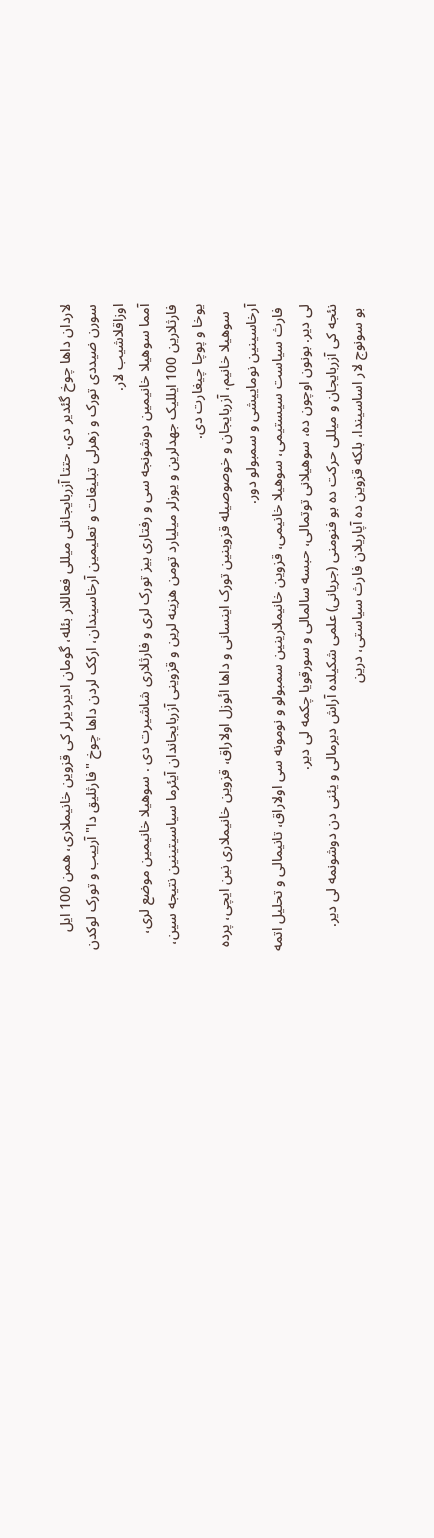لاردان داها چوخ گئدیر دی. حتتا آزربایجانلی میللی فعاللار بئله، گومان ادیردیرلر کی قزوین خانیملاری، همن 100 ایل سورن ضیددی تورک و زهرلی تبلیغات و تعلیمین آرخاسیندان، ارکک لردن داها چوخ "فارثلیق دا" آرییب و تورک لوکدن اوزاقلاشیب لار.
آمما سوهیلا خانیمین دوشونجه سی و رفتاری بیز تورک لری و فارثلاری شاشیرت دی . سوهیلا خانیمین موضع لری، فارثلارین 100 ایللیک جهدلرین و یوزلر میلیارد تومن هزینه لرین و قزوینی آزربایجاندان آیئرما سیاسیتینین نتیجه سین، یوخا و پوچا چیغارت دی.
  سوهیلا خانیم، آزربایجان و خوصوصیله قزوینین تورک اینسانی و داها ائوزل اولاراق، قزوین خانیملاری نین ایچی، پرده آرخاسینین نوماییشی و سمبولو دور.
 فارث سیاست سیستیمی، سوهیلا خانیمی، قزوین خانیملارینین سمبولو و نومونه سی اولاراق، تانیمالی و تحلیل اتمه لی دیر. بونون اوچون ده، سوهیلانی توتمالی، حبسه سالمالی و سورقویا چکمه لی دیر.
نئجه کی آزربایجان و میللی حرکت ده بو فنومنی (جریانی) علمی شکیلده آراش دیرمالی و یئنی دن دوشونمه لی دیر.
 بو سونوج لار اساسیندا، بلکه قزوین ده آپاریلان فارث سیاستی، درین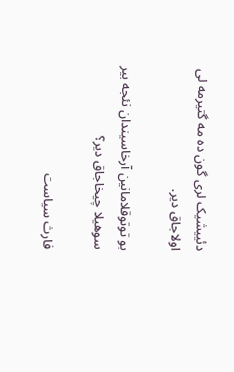دئییشیک لری گون ده مه گتیرمه لی اولاجاق دیر.

بو توتوقلامانین آرخاسیندان نئجه بیر سوهیلا چیخاجاق دیر؟

فارث سیاست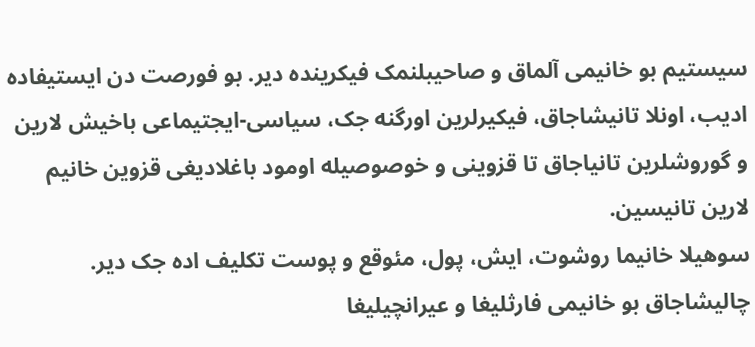سیستیم بو خانیمی آلماق و صاحیبلنمک فیکرینده دیر. بو فورصت دن ایستیفاده ادیب، اونلا تانیشاجاق، فیکیرلرین اورگنه جک، سیاسی-ایجتیماعی باخیش لارین و گوروشلرین تانیاجاق تا قزوینی و خوصوصیله اومود باغلادیغی قزوین خانیم لارین تانیسین.
سوهیلا خانیما روشوت، ایش، پول، مئوقع و پوست تکلیف اده جک دیر. چالیشاجاق بو خانیمی فارثلیغا و عیرانچیلیغا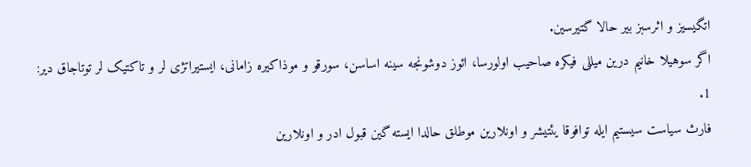اتگیسیز و اثرسبز بیر حالا گتیرسین.
اگر سوهیلا خانیم درین میللی فیکره صاحیب اولورسا، ائوز دوشونجه سینه اساسن، سورقو و موذاکیره زامانی، ایستیراتژی لر و تاکتیک لر توتاجاق دیر:
1.
فارث سیاست سیستیم ایله توافوقا یئتیشر و اونلارین موطلق حالدا ایسته گین قبول ادر و اونلارین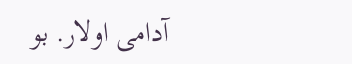آدامی اولار. بو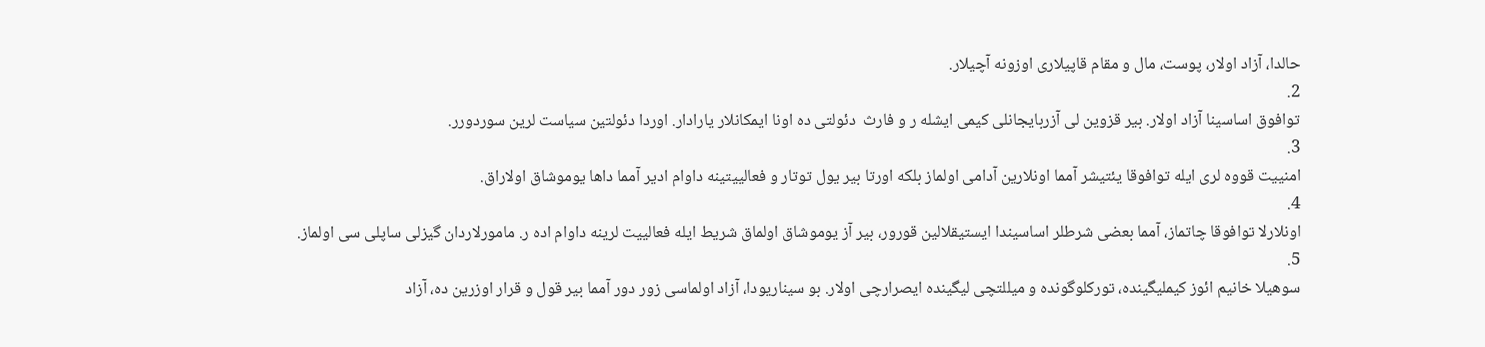حالدا، آزاد اولار، پوست، مال و مقام قاپیلاری اوزونه آچیلار.
2.
توافوق اساسینا آزاد اولار. بیر قزوین لی آزربایجانلی کیمی ایشله ر و فارث  دئولتی ده اونا ایمکانلار یارادار. اوردا دئولتین سیاست لرین سوردورر.
3.
امنییت قووه لری ایله توافوقا یئتیشر آمما اونلارین آدامی اولماز بلکه اورتا بیر یول توتار و فعالییتینه داوام ادیر آمما داها یوموشاق اولاراق.
4.
اونلارلا توافوقا چاتماز، آمما بعضی شرطلر اساسیندا ایستیقلالین قورور، بیر آز یوموشاق اولماق شریط ایله فعالییت لرینه داوام اده ر. مامورلاردان گیزلی ساپلی سی اولماز.
5.
سوهیلا خانیم ائوز کیملیگینده، تورکلوگونده و میللتچی لیگینده ایصرارچی اولار. بو سیناریودا، آزاد اولماسی زور دور آمما بیر قول و قرار اوزرین ده، آزاد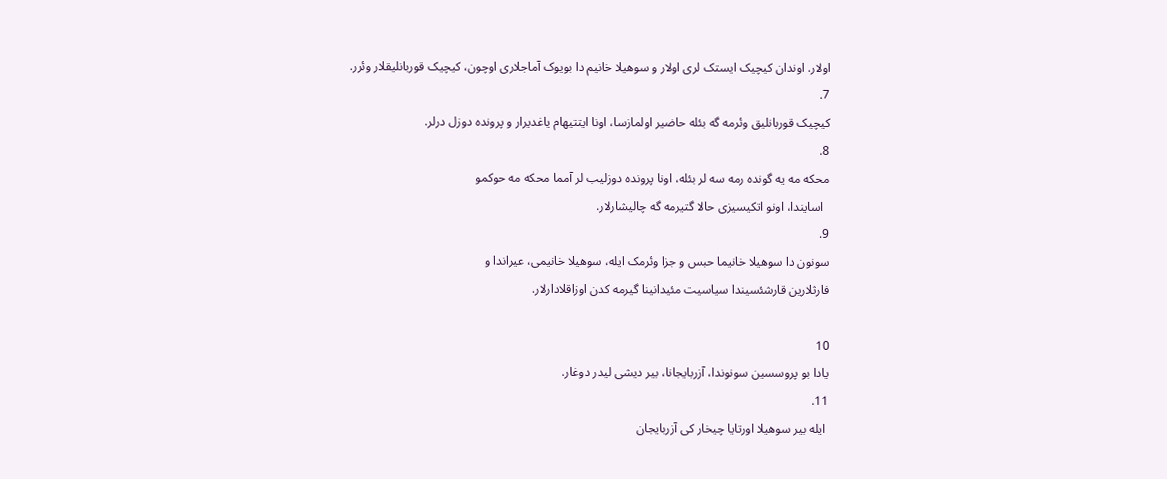اولار. اوندان کیچیک ایستک لری اولار و سوهیلا خانیم دا بویوک آماجلاری اوچون، کیچیک قوربانلیقلار وئرر.
7.
کیچیک قوربانلیق وئرمه گه بئله حاضیر اولمازسا، اونا ایتتیهام یاغدیرار و پرونده دوزل درلر.
8.
محکه مه یه گونده رمه سه لر بئله، اونا پرونده دوزلیب لر آمما محکه مه حوکمو
  اسایندا، اونو اتکیسیزی حالا گتیرمه گه چالیشارلار.
9.
سونون دا سوهیلا خانیما حبس و جزا وئرمک ایله، سوهیلا خانیمی، عیراندا و
فارثلارین قارشئسیندا سیاسیت مئیدانینا گیرمه کدن اوزاقلادارلار.

10
یادا بو پروسسین سونوندا، آزربایجانا، بیر دیشی لیدر دوغار.
11.
 ایله بیر سوهیلا اورتایا چیخار کی آزربایجان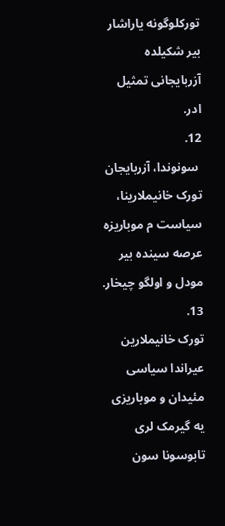تورکلوگونه یاراشار بیر شکیلده آزربایجانی تمثیل ادر.
12.
 سونوندا، آزربایجان تورک خانیملارینا، سیاست م موباریزه عرصه سینده بیر مودل و اولگو چیخار.
13.
تورک خانیملارین عیراندا سیاسی مئیدان و موباریزی یه گیرمک لری تابوسونا سون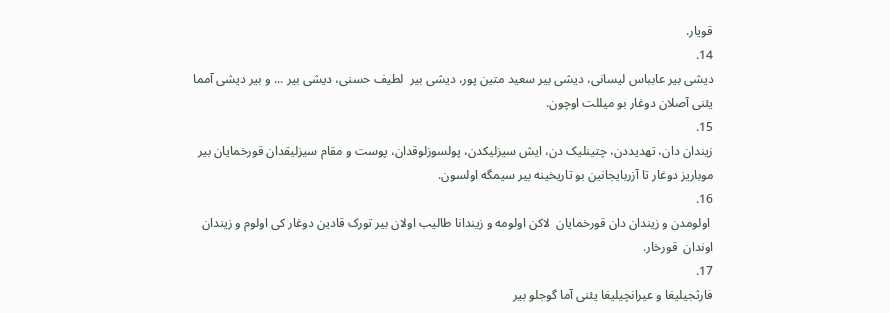قویار.
14.
دیشی بیر عابباس لیسانی، دیشی بیر سعید متین پور، دیشی بیر  لطیف حسنی، دیشی بیر ... و بیر دیشی آمما یئنی آصلان دوغار بو میللت اوچون.
15.
زیندان دان، تهدیددن، چتینلیک دن، ایش سیزلیکدن، پولسوزلوقدان، پوست و مقام سیزلیقدان قورخمایان بیر موباریز دوغار تا آزربایجانین بو تاریخینه بیر سیمگه اولسون.
16.
 اولومدن و زیندان دان قورخمایان  لاکن اولومه و زیندانا طالیب اولان بیر تورک قادین دوغار کی اولوم و زیندان اوندان  قورخار.
17.
فارثجیلیغا و عیرانچیلیغا یئنی آما گوجلو بیر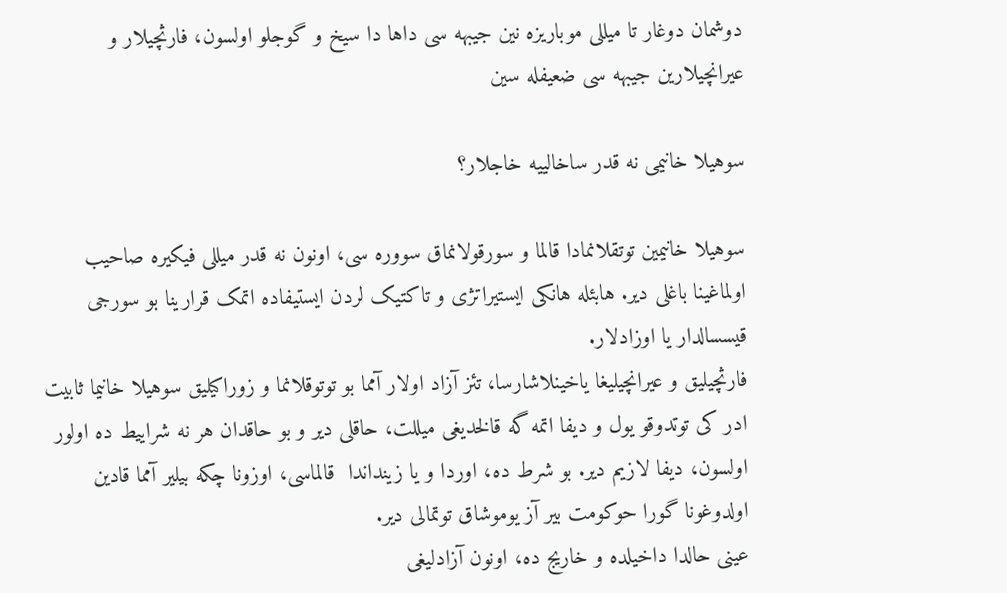دوشمان دوغار تا میللی موباریزه نین جیبهه سی داها دا سیخ و گوجلو اولسون، فارثچیلار و عیرانچیلارین جیبهه سی ضعیفله سین

سوهیلا خانیمی نه قدر ساخالییه خاجلار؟

سوهیلا خانیمین توتقلانمادا قالما و سورقولانماق سووره سی، اونون نه قدر میللی فیکیره صاحیب اولماغینا باغلی دیر. هابئله هانکی ایستیراتژی و تاکتیک لردن ایستیفاده اتمک قرارینا بو سورجی قیسسالدار یا اوزادلار.
فارثچیلیق و عیرانچیلیغا یاخینلاشارسا، تئز آزاد اولار آمما بو توتوقلانما و زوراکیلیق سوهیلا خانیما ثابیت ادر کی توتدوقو یول و دیفا اتمه گه قالخدیغی میللت، حاقلی دیر و بو حاقدان هر نه شراییط ده اولور اولسون، دیفا لازیم دیر. بو شرط ده، اوردا و یا زینداندا  قالماسی، اوزونا چکه بیلیر آمما قادین اولدوغونا گورا حوکومت بیر آز یوموشاق توتمالی دیر.
عینی حالدا داخیلده و خاریج ده، اونون آزادلیغی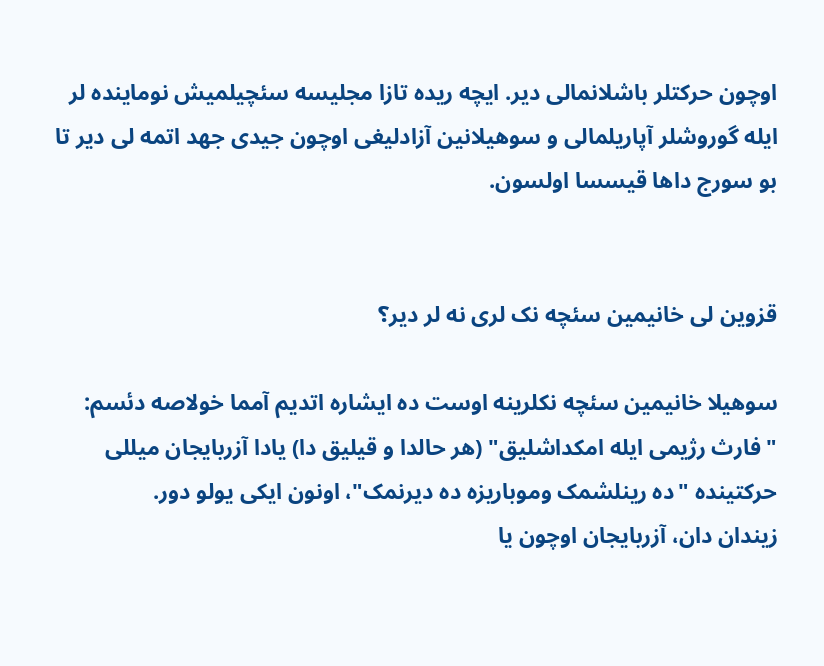اوچون حرکتلر باشلانمالی دیر. ایچه ریده تازا مجلیسه سئچیلمیش نوماینده لر ایله گوروشلر آپاریلمالی و سوهیلانین آزادلیغی اوچون جیدی جهد اتمه لی دیر تا بو سورج داها قیسسا اولسون.


قزوین لی خانیمین سئچه نک لری نه لر دیر؟

سوهیلا خانیمین سئچه نکلرینه اوست ده ایشاره اتدیم آمما خولاصه دئسم: "فارث رژیمی ایله امکداشلیق" (هر حالدا و قیلیق دا) یادا آزربایجان میللی حرکتینده "ده رینلشمک وموباریزه ده دیرنمک"، اونون ایکی یولو دور.
زیندان دان، آزربایجان اوچون یا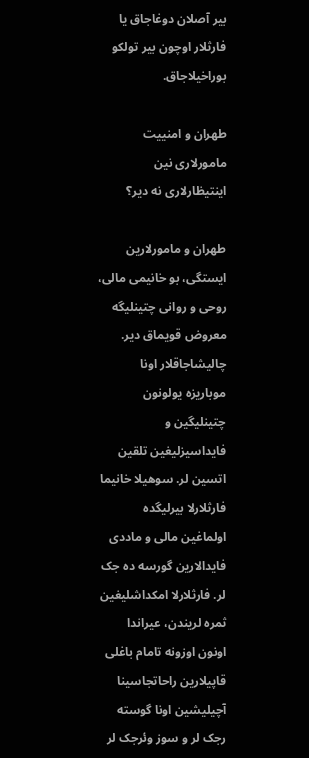بیر آصلان دوغاجاق یا فارثلار اوچون بیر تولکو بوراخیلاجاق.

طهران و امنییت مامورلاری نین اینتیظارلاری نه دیر؟

طهران و مامورلارین ایستگی، بو خانیمی مالی، روحی و روانی چتینلیگه معروض قویماق دیر. چالیشاجاقلار اونا موباریزه یولونون چتینلیگین و فایداسیزلیغین تلقین اتسین لر. سوهیلا خانیما فارثلارلا بیرلیگده اولماغین مالی و ماددی فایدالارین گورسه ده جک لر. فارثلارلا امکداشلیغین ثمره لریندن، عیراندا اونون اوزونه تامام باغلی قاپیلارین راحاتجاسینا آچیلیشین اونا گوسته رجک لر و سوز وئرجک لر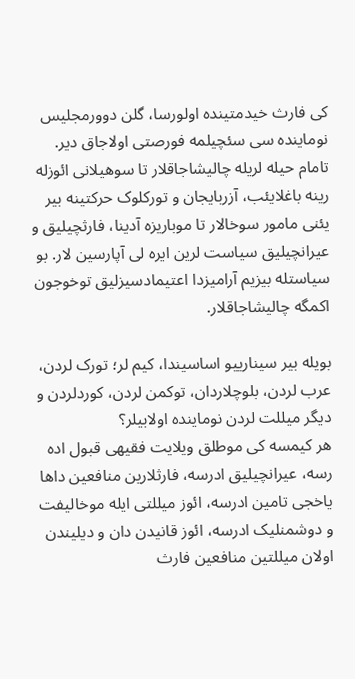کی فارث خیدمتینده اولورسا، گلن دوورمجلیس نوماینده سی سئچیلمه فورصتی اولاجاق دیر. تامام حیله لریله چالیشاجاقلار تا سوهیلانی ائوزله رینه باغلایئب، آزربایجان و تورکلوک حرکتینه بیر یئنی مامور سوخالار تا موباریزه آدینا، فارثچیلیق و عیرانچیلیق سیاست لرین ایره لی آپارسین لار. بو سیاستله بیزیم آرامیزدا اعتیمادسیزلیق توخوجون اکمگه چالیشاجاقلار.

بویله بیر سینارییو اساسیندا، کیم لر؛ تورک لردن، عرب لردن، بلوچلاردان، توکمن لردن، کوردلردن و دیگر میللت لردن نوماینده اولابیلر؟
هر کیمسه کی موطلق ویلایت فقیهی قبول اده رسه، عیرانچیلیق ادرسه، فارثلارین منافعین داها یاخجی تامین ادرسه، ائوز میللتی ایله موخالیفت و دوشمنلیک ادرسه، ائوز قانیدن دان و دیلیندن اولان میللتین منافعین فارث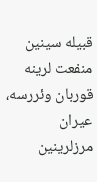قبیله سینین منفعت لرینه قوربان وئررسه، عیران مرزلرینین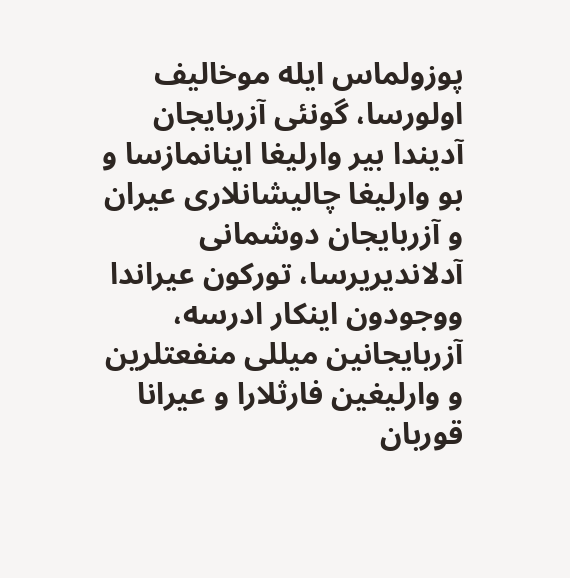پوزولماس ایله موخالیف اولورسا، گونئی آزربایجان آدیندا بیر وارلیغا اینانمازسا و بو وارلیغا چالیشانلاری عیران و آزربایجان دوشمانی آدلاندیریرسا، تورکون عیراندا ووجودون اینکار ادرسه، آزربایجانین میللی منفعتلرین و وارلیغین فارثلارا و عیرانا قوربان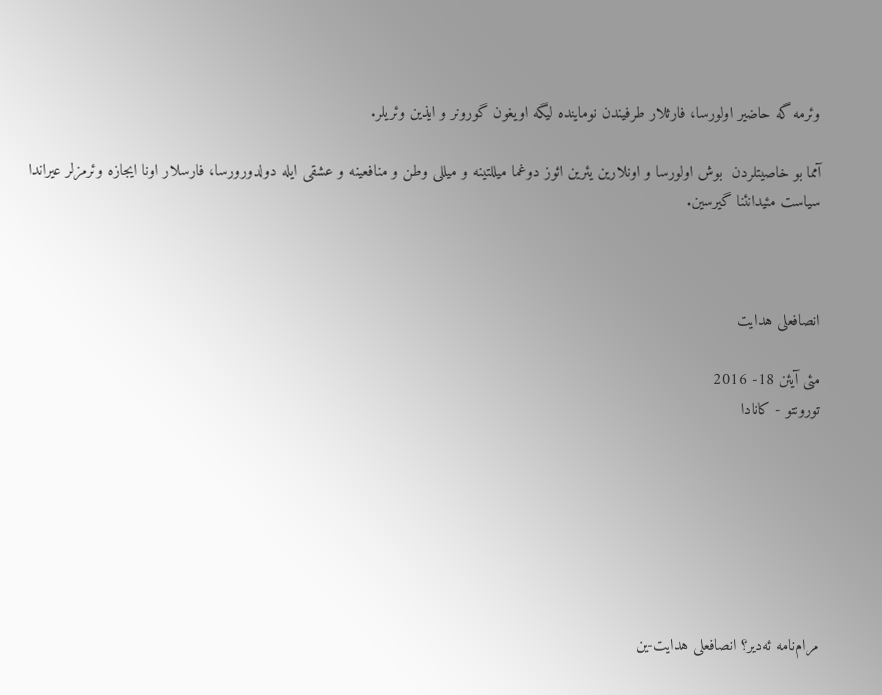وئرمه گه حاضیر اولورسا، فارثلار طرفیندن نوماینده لیگه اویغون گورونر و ایذین وئریلر.

آمما بو خاصیتلردن  بوش اولورسا و اونلارین یئرین ائوز دوغما میللتینه و میللی وطن و منافعینه و عشقی ایله دولدورورسا، فارسلار اونا ایجازه وئرمزلر عیراندا سیاست مئیدانئنا گیرسین.



انصافعلی هدایت

مئی آیئن 18- 2016
تورونتو - کانادا







مرام‌نامه ئه‌دیر؟ انصافعلی هدایت-ین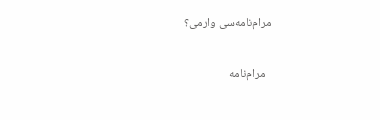مرام‌نامه‌سی وارمی؟

  مرام‌نامه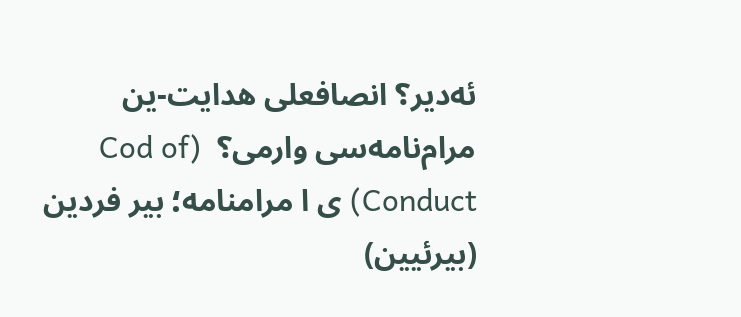ئه‌دیر؟ انصافعلی هدایت-ین مرام‌نامه‌سی وارمی؟  (Cod of Conduct) ی ا مرامنامه؛ بیر فردین (بیرئیین)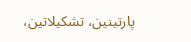پارتینین، تشکیلاتین،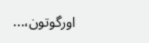اورگوتون،...